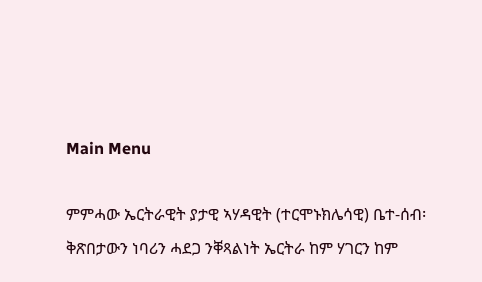Main Menu

ምምሓው ኤርትራዊት ያታዊ ኣሃዳዊት (ተርሞኑክሌሳዊ) ቤተ-ሰብ፡ ቅጽበታውን ነባሪን ሓደጋ ንቐጻልነት ኤርትራ ከም ሃገርን ከም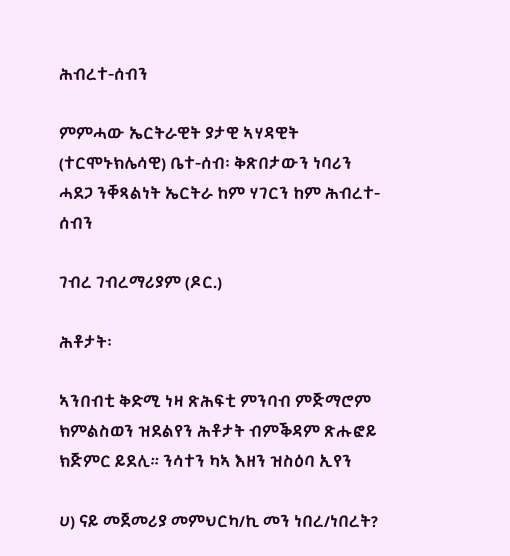ሕብረተ-ሰብን

ምምሓው ኤርትራዊት ያታዊ ኣሃዳዊት (ተርሞኑክሌሳዊ) ቤተ-ሰብ፡ ቅጽበታውን ነባሪን ሓደጋ ንቐጻልነት ኤርትራ ከም ሃገርን ከም ሕብረተ-ሰብን

ገብረ ገብረማሪያም (ዶር.)

ሕቶታት፡

ኣንበብቲ ቅድሚ ነዛ ጽሕፍቲ ምንባብ ምጅማሮም ክምልስወን ዝደልየን ሕቶታት ብምቕዳም ጽሑፎይ ክጅምር ይደሊ። ንሳተን ካኣ እዘን ዝስዕባ ኢየን

ሀ) ናይ መጀመሪያ መምህርካ/ኪ መን ነበረ/ነበረት?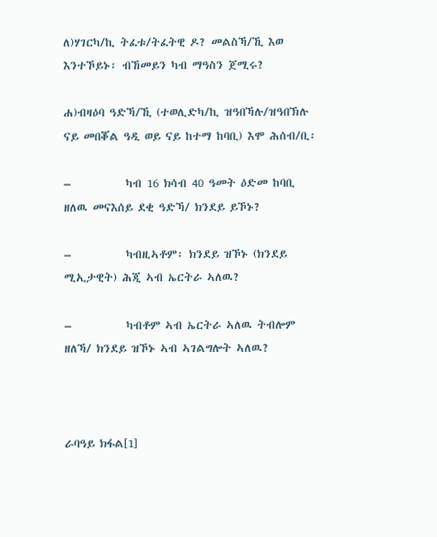ለ)ሃገርካ/ኪ ትፈቱ/ትፈትዊ ዶ? መልስኻ/ኺ እወ እንተኾይኑ፡ ብኸመይን ካብ ማዓስን ጀሚሩ?

ሐ)ብዛዕባ ዓድኻ/ኺ (ተወሊድካ/ኪ ዝዓበኻሉ/ዝዓበኽሉ ናይ መበቖል ዓዲ ወይ ናይ ከተማ ከባቢ) እሞ ሕሰብ/ቢ፡

–           ካብ 16 ክሳብ 40 ዓመት ዕድመ ከባቢ ዘለዉ መናእሰይ ደቂ ዓድኻ/ ክንደይ ይኾኑ?

–           ካብዚኣቶም፡ ክንደይ ዝኾኑ (ክንደይ ሚኢታዊት) ሕጂ ኣብ ኤርትራ ኣለዉ?

–           ካብቶም ኣብ ኤርትራ ኣለዉ ትብሎም ዘለኻ/ ክንደይ ዝኾኑ ኣብ ኣገልግሎት ኣለዉ?



ራባዓይ ክፋል[1]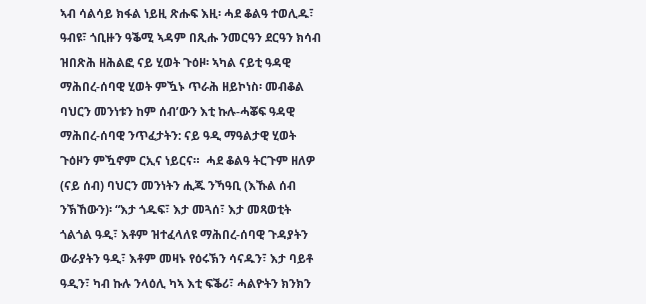ኣብ ሳልሳይ ክፋል ነይዚ ጽሑፍ እዚ፡ ሓደ ቆልዓ ተወሊዱ፣ ዓብዩ፣ ጎቢዙን ዓቕሚ ኣዳም በጺሑ ንመርዓን ደርዓን ክሳብ ዝበጽሕ ዘሕልፎ ናይ ሂወት ጉዕዞ፡ ኣካል ናይቲ ዓዳዊ ማሕበረ-ሰባዊ ሂወት ምዃኑ ጥራሕ ዘይኮነስ፡ መብቆል ባህርን መንነቱን ከም ሰብ’ውን እቲ ኩሉ-ሓቖፍ ዓዳዊ ማሕበረ-ሰባዊ ንጥፈታትን: ናይ ዓዲ ማዓልታዊ ሂወት ጉዕዞን ምዃኖም ርኢና ነይርና።  ሓደ ቆልዓ ትርጉም ዘለዎ (ናይ ሰብ) ባህርን መንነትን ሒጁ ንኻዓቢ (እኹል ሰብ ንኽኸውን)፡ “እታ ጎዱፍ፣ እታ መጓሰ፣ እታ መጻወቲት ጎልጎል ዓዲ፣ እቶም ዝተፈላለዩ ማሕበረ-ሰባዊ ጉዳያትን ውራያትን ዓዲ፣ እቶም መዛኑ የዕሩኽን ሳናዱን፣ እታ ባይቶ ዓዲን፣ ካብ ኩሉ ንላዕሊ ካኣ እቲ ፍቕሪ፣ ሓልዮትን ክንክን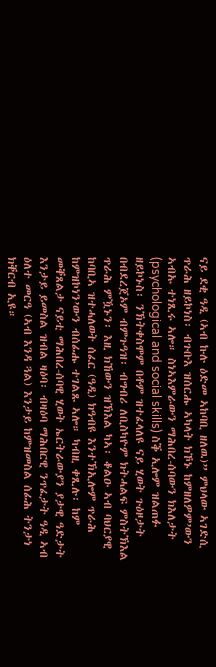ናይ ደቂ ዓዲ (ኣብ ኩሉ ዕድመ ኣከባቢ ዘለዉ)” ምህላው ኣገድሲ ጥራሕ ዘይኮነስ፡ ብጉቡእ ዝሰርሑ ኣካላት ክኾኑ ከምዘለዎም’ውን ኣብኡ ተነጺሩ ኣሎ። ስነኣእምራውን ማሕበረ-ሰባውን ክእለታት (psychological and social skills) ስቕ ኢሎም ዝልጠፉ ዘይኮኑስ፡ ንኽትቀስሞም በቶም ዝተፈላለዩ ናይ ሂወት ጉዕዞታት በብደረጀኦም ብምጉዓዝ፡ ብግብሪ ለቢስካዮም ክትሓልፍ ምስትኽእል ጥራሕ ምዃኑን፡ እዚ ክኸውን ዝኽእል ካኣ፡ ቆልዑ ኣብ ባህርያዊ ከባቢኣ ዝተሓለወት ሰፈር (ዓዲ) ክዓብዩ እንተኽኢሎም ጥራሕ ከምዝኮነን’ውን ብሰፊሑ ተገልጹ ኣሎ። ካብዚ ቀጺሉ፡ ከም መቐጸልታ ናይቲ ማሕበረ-ሰባዊ ሂወት ኤርትራውያን ያታዊ ዓድታት እንታይ ይመስል ዝብል ዛዕባ፡ ብዛዕባ ማሕበርዊ ንጥፈታት ዓዲ ኣብ ዕለተ መርዓ (ኣብ እንዳ ጓል) እንታይ ከምዝመስል ሰፊሕ ትንታነ ክቐርብ ኢዩ።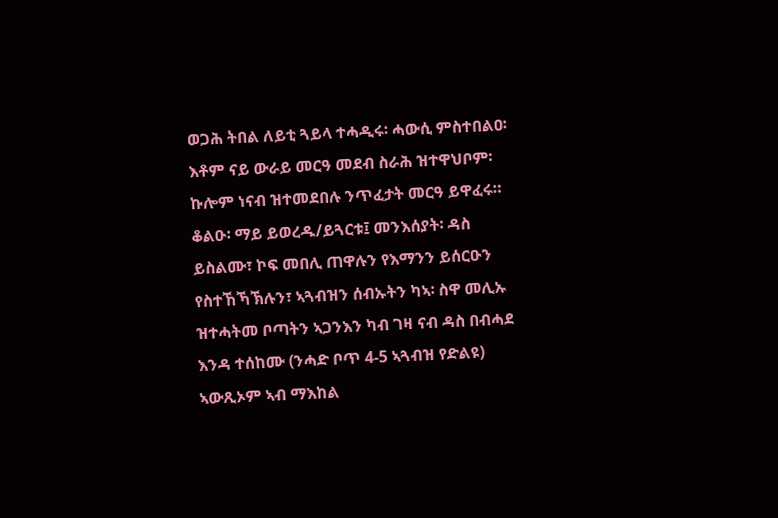ወጋሕ ትበል ለይቲ ጓይላ ተሓዲሩ፡ ሓውሲ ምስተበልዐ፡ እቶም ናይ ውራይ መርዓ መደብ ስራሕ ዝተዋህቦም፡ ኩሎም ነናብ ዝተመደበሉ ንጥፈታት መርዓ ይዋፈሩ። ቆልዑ፡ ማይ ይወረዱ/ይጓርቱ፤ መንእሰያት፡ ዳስ ይስልሙ፣ ኮፍ መበሊ ጠዋሉን የእማንን ይሰርዑን የስተኸኻኽሉን፣ ኣጓብዝን ሰብኡትን ካኣ፡ ስዋ መሊኡ ዝተሓትመ ቦጣትን ኣጋንእን ካብ ገዛ ናብ ዳስ በብሓደ እንዳ ተሰከሙ (ንሓድ ቦጥ 4-5 ኣጓብዝ የድልዩ) ኣውጺኦም ኣብ ማእከል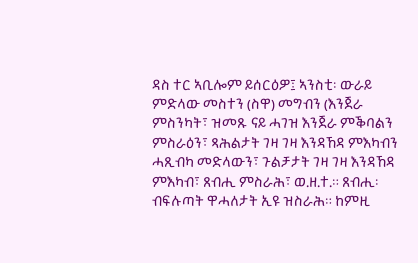ዳስ ተር ኣቢሎም ይሰርዕዎ፤ ኣንስቲ፡ ውራይ ምድላው መስተን (ስዋ) መግብን (እንጀራ ምስንካት፣ ዝመጹ ናይ ሓገዝ እንጀራ ምቕባልን ምስራዕን፣ ጻሕልታት ገዛ ገዛ እንዳኸዳ ምእካብን ሓጺብካ መድላውን፣ ጉልቻታት ገዛ ገዛ እንዳኸዳ ምእካብ፣ ጸብሒ ምስራሕ፣ ወ.ዘ.ተ.። ጸብሒ፡ ብፍሉጣት ዋሓለታት ኢዩ ዝስራሕ። ከምዚ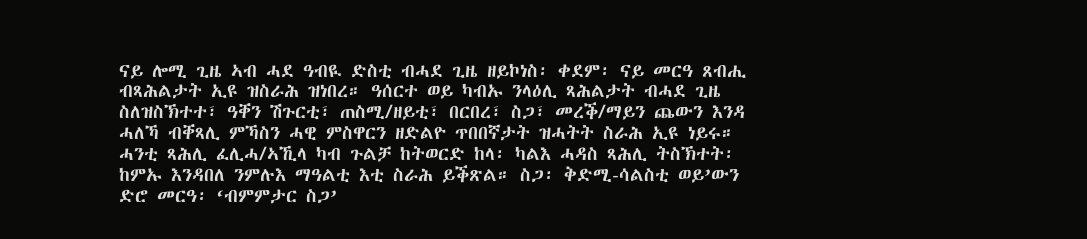ናይ ሎሚ ጊዜ ኣብ ሓደ ዓብዪ ድስቲ ብሓደ ጊዜ ዘይኮነስ፡ ቀደም፡ ናይ መርዓ ጸብሒ ብጻሕልታት ኢዩ ዝስራሕ ዝነበረ። ዓሰርተ ወይ ካብኡ ንላዕሊ ጻሕልታት ብሓደ ጊዜ ስለዝስኽተተ፣ ዓቐን ሽጉርቲ፣ ጠስሚ/ዘይቲ፣ በርበረ፣ ስጋ፣ መረቕ/ማይን ጨውን እንዳ ሓለኻ ብቐጻሊ ምኻስን ሓዊ ምስዋርን ዘድልዮ ጥበበኛታት ዝሓትት ስራሕ ኢዩ ነይሩ። ሓንቲ ጻሕሊ ፈሊሓ/ኣኺላ ካብ ጉልቻ ከትወርድ ከላ፡ ካልእ ሓዳስ ጻሕሊ ትስኽተት፡ ከምኡ እንዳበለ ንምሉእ ማዓልቲ እቲ ስራሕ ይቕጽል። ስጋ፡ ቅድሚ-ሳልስቲ ወይ’ውን ድሮ መርዓ፡ ‘ብምምታር ስጋ’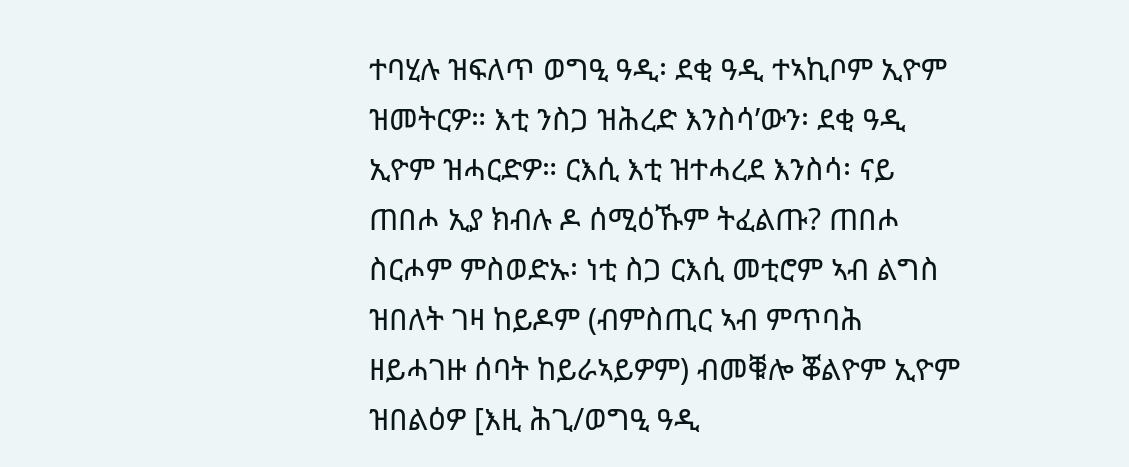ተባሂሉ ዝፍለጥ ወግዒ ዓዲ፡ ደቂ ዓዲ ተኣኪቦም ኢዮም ዝመትርዎ። እቲ ንስጋ ዝሕረድ እንስሳ’ውን፡ ደቂ ዓዲ ኢዮም ዝሓርድዎ። ርእሲ እቲ ዝተሓረደ እንስሳ፡ ናይ ጠበሖ ኢያ ክብሉ ዶ ሰሚዕኹም ትፈልጡ? ጠበሖ ስርሖም ምስወድኡ፡ ነቲ ስጋ ርእሲ መቲሮም ኣብ ልግስ ዝበለት ገዛ ከይዶም (ብምስጢር ኣብ ምጥባሕ ዘይሓገዙ ሰባት ከይራኣይዎም) ብመቑሎ ቖልዮም ኢዮም ዝበልዕዎ [እዚ ሕጊ/ወግዒ ዓዲ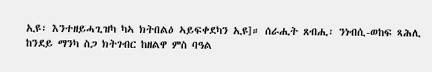ኢዩ፡ እንተዘይሓጊዝካ ካኣ ክትበልዕ ኣይፍቀደካን ኢዩ]። ሰራሒት ጸብሒ፡ ንነብሲ-ወከፍ ጻሕሊ ከንደይ ማንካ ስጋ ክትገብር ከዘልዋ ምስ ባዓል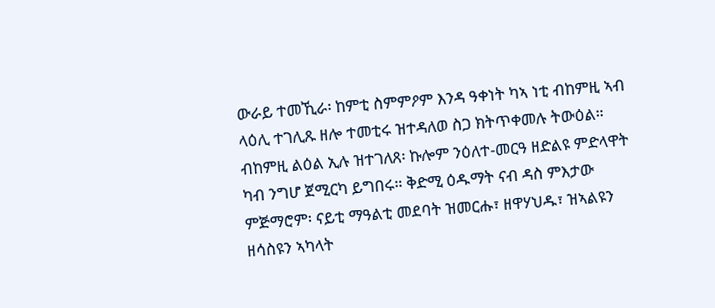ውራይ ተመኺራ፡ ከምቲ ስምምዖም እንዳ ዓቀነት ካኣ ነቲ ብከምዚ ኣብ ላዕሊ ተገሊጹ ዘሎ ተመቲሩ ዝተዳለወ ስጋ ክትጥቀመሉ ትውዕል። ብከምዚ ልዕል ኢሉ ዝተገለጸ፡ ኩሎም ንዕለተ-መርዓ ዘድልዩ ምድላዋት ካብ ንግሆ ጀሚርካ ይግበሩ። ቅድሚ ዕዱማት ናብ ዳስ ምእታው ምጅማሮም፡ ናይቲ ማዓልቲ መደባት ዝመርሑ፣ ዘዋሃህዱ፣ ዝኣልዩን ዘሳስዩን ኣካላት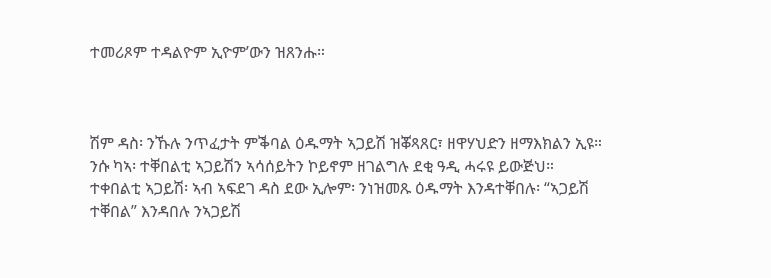ተመሪጾም ተዳልዮም ኢዮም’ውን ዝጸንሑ።



ሽም ዳስ፡ ንኹሉ ንጥፈታት ምቕባል ዕዱማት ኣጋይሽ ዝቖጻጸር፣ ዘዋሃህድን ዘማእክልን ኢዩ። ንሱ ካኣ፡ ተቐበልቲ ኣጋይሽን ኣሳሰይትን ኮይኖም ዘገልግሉ ደቂ ዓዲ ሓሩዩ ይውጅህ። ተቀበልቲ ኣጋይሽ፡ ኣብ ኣፍደገ ዳስ ደው ኢሎም፡ ንነዝመጹ ዕዱማት እንዳተቐበሉ፡ “ኣጋይሽ ተቐበል” እንዳበሉ ንኣጋይሽ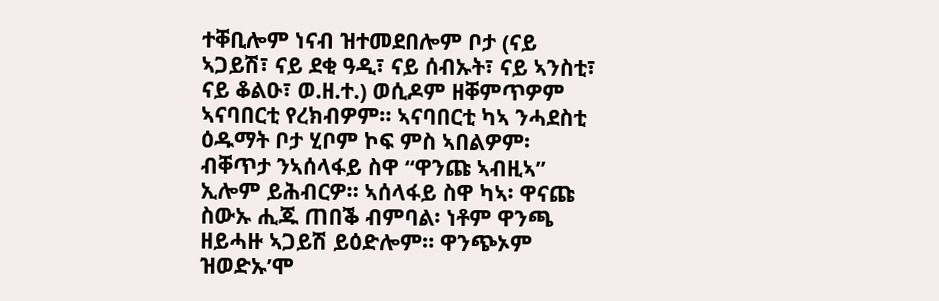ተቐቢሎም ነናብ ዝተመደበሎም ቦታ (ናይ ኣጋይሽ፣ ናይ ደቂ ዓዲ፣ ናይ ሰብኡት፣ ናይ ኣንስቲ፣ ናይ ቆልዑ፣ ወ.ዘ.ተ.) ወሲዶም ዘቐምጥዎም ኣናባበርቲ የረክብዎም። ኣናባበርቲ ካኣ ንሓደስቲ ዕዱማት ቦታ ሂቦም ኮፍ ምስ ኣበልዎም፡ ብቐጥታ ንኣሰላፋይ ስዋ “ዋንጩ ኣብዚኣ” ኢሎም ይሕብርዎ። ኣሰላፋይ ስዋ ካኣ፡ ዋናጩ ስውኡ ሒጁ ጠበቕ ብምባል፡ ነቶም ዋንጫ ዘይሓዙ ኣጋይሽ ይዕድሎም። ዋንጭኦም ዝወድኡ’ሞ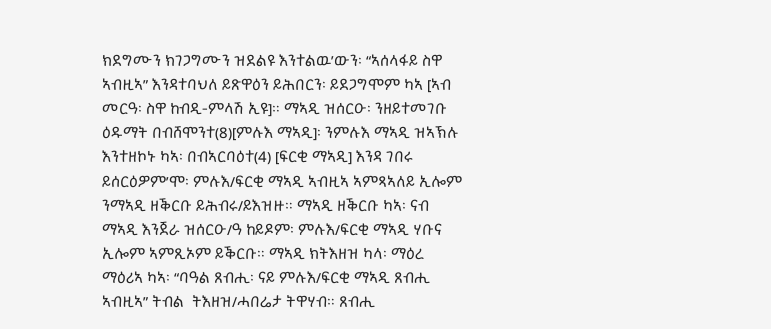ክደግሙን ክገጋግሙን ዝደልዩ እንተልዉ’ውን፡ “ኣሰላፋይ ስዋ ኣብዚኣ” እንዳተባህለ ይጽዋዕን ይሕበርን፡ ይደጋግሞም ካኣ [ኣብ መርዓ፡ ስዋ ከብዲ-ምላሽ ኢዩ]። ማኣዲ ዝሰርዑ፡ ንዘይተመገቡ ዕዱማት በብሸሞንተ(8)[ምሉእ ማኣዲ]፡ ንምሉእ ማኣዲ ዝኣኽሉ እንተዘኮኑ ካኣ፡ በብኣርባዕተ(4) [ፍርቂ ማኣዲ] እንዳ ገበሩ ይሰርዕዎም’ሞ፡ ምሉእ/ፍርቂ ማኣዲ ኣብዚኣ ኣምጻኣለይ ኢሎም ንማኣዲ ዘቕርቡ ይሕብሩ/ይእዝዙ። ማኣዲ ዘቕርቡ ካኣ፡ ናብ ማኣዲ እንጀራ ዝሰርዑ/ዓ ከይዶም፡ ምሉእ/ፍርቂ ማኣዲ ሃቡና ኢሎም ኣምጺኦም ይቕርቡ። ማኣዲ ክትእዘዝ ካላ፡ ማዕረ ማዕሪኣ ካኣ፡ “ባዓል ጸብሒ፡ ናይ ምሉእ/ፍርቂ ማኣዲ ጸብሒ ኣብዚኣ” ትብል  ትእዘዝ/ሓበሬታ ትዋሃብ። ጸብሒ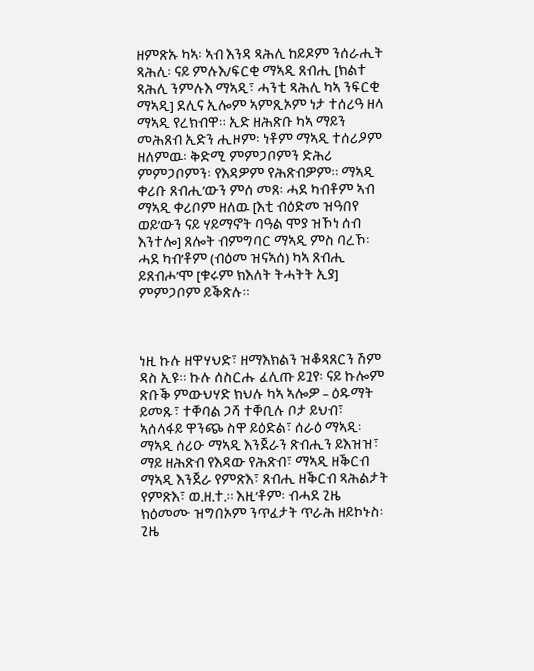ዘምጽኡ ካኣ፡ ኣብ እንዳ ጻሕሊ ከይዶም ንሰራሒት ጻሕሊ፡ ናይ ምሉእ/ፍርቂ ማኣዲ ጸብሒ [ክልተ ጻሕሊ ንምሉእ ማኣዲ፣ ሓንቲ ጻሕሊ ካኣ ንፍርቂ ማኣዲ] ደሊና ኢሎም ኣምጺኦም ነታ ተሰሪዓ ዘላ ማኣዲ የረክብዋ። ኢድ ዘሕጽቡ ካኣ ማይን መሕጸብ ኢድን ሒዞም፡ ነቶም ማኣዲ ተሰሪዖም ዘለምዉ፡ ቅድሚ ምምጋቦምን ድሕሪ ምምጋቦምን፡ የእዳዎም የሕጽብዎም። ማኣዲ ቀሪቡ ጸብሒ’ውን ምሰ መጸ፡ ሓደ ካብቶም ኣብ ማኣዲ ቀሪቦም ዘለዉ [እቲ ብዕድመ ዝዓበየ ወይ’ውን ናይ ሃይማኖት ባዓል ሞያ ዝኾነ ሰብ እንተሎ] ጸሎት ብምግባር ማኣዲ ምስ ባረኾ፡ ሓደ ካብ’ቶም (ብዕመ ዝናኣሰ) ካኣ ጸብሒ ይጸብሖ’ሞ [ቁሩም ክእለት ትሓትት ኢያ] ምምጋቦም ይቕጽሉ።



ነዚ ኩሉ ዘዋሃህድ፣ ዘማእክልን ዝቆጻጸርን ሽም ዳስ ኢዩ። ኩሉ ሰስርሑ ፈሊጡ ይጓየ፡ ናይ ኩሎም ጽቡቕ ምውህሃድ ክህሉ ካኣ ኣሎዎ – ዕዱማት ይመጹ፣ ተቐባል ጋሻ ተቐቢሉ ቦታ ይህብ፣ ኣሰላፋይ ዋንጭ ስዋ ይዕድል፣ ሰራዕ ማኣዲ፡ ማኣዲ ሰሪዑ ማኣዲ እንጀራን ጽብሒን ይእዝዝ፣ ማይ ዘሕጽብ የእዳው የሕጽብ፣ ማኣዲ ዘቕርብ ማኣዲ እንጀራ የምጽእ፣ ጸብሒ ዘቕርብ ጻሕልታት የምጽእ፣ ወ.ዘ.ተ.። እዚ’ቶም፡ ብሓደ ጊዜ ክዕመሙ ዝግበኦም ንጥፈታት ጥራሕ ዘይኮኑስ፡ ጊዜ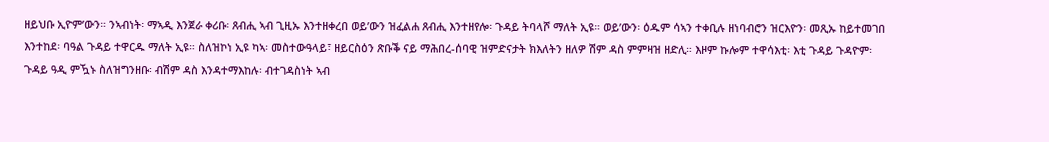ዘይህቡ ኢዮም’ውን። ንኣብነት፡ ማኣዲ እንጀራ ቀሪቡ፡ ጸብሒ ኣብ ጊዚኡ እንተዘቀረበ ወይ’ውን ዝፈልሐ ጸብሒ እንተዘየሎ፡ ጉዳይ ትባላሾ ማለት ኢዩ። ወይ’ውን፡ ዕዱም ሳኣን ተቀቢሉ ዘነባብሮን ዝርእዮን፡ መጺኡ ከይተመገበ እንተከደ፡ ባዓል ጉዳይ ተዋርዱ ማለት ኢዩ። ስለዝኮነ ኢዩ ካኣ፡ መስተውዓላይ፣ ዘይርስዕን ጽቡቕ ናይ ማሕበረ-ሰባዊ ዝምድናታት ክእለትን ዘለዎ ሽም ዳስ ምምዛዝ ዘድሊ። እዞም ኩሎም ተዋሳእቲ፡ እቲ ጉዳይ ጉዳዮም፡ ጉዳይ ዓዲ ምዃኑ ስለዝግንዘቡ፡ ብሽም ዳስ እንዳተማእከሉ፡ ብተገዳስነት ኣብ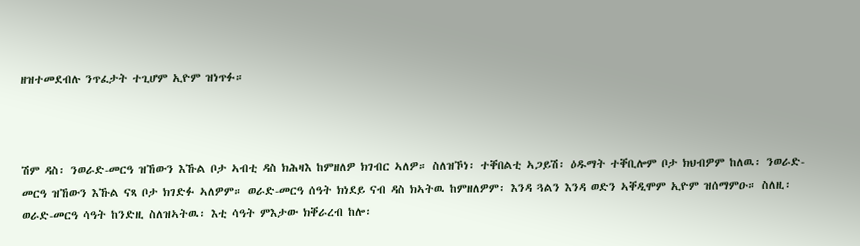ዘዝተመደብሉ ንጥፈታት ተጊሆም ኢዮም ዝነጥፉ።



ሽም ዳስ፡ ንወራድ-መርዓ ዝኸውን እኹል ቦታ ኣብቲ ዳስ ክሕዛእ ከምዘለዎ ክገብር ኣለዎ። ስለዝኾነ፡ ተቐበልቲ ኣጋይሽ፡ ዕዱማት ተቐቢሎም ቦታ ክህብዎም ከለዉ፡ ንወራድ-መርዓ ዝኸውን እኹል ናጻ ቦታ ክገድፉ ኣለዎም። ወራድ-መርዓ ሰዓት ክነደይ ናብ ዳስ ክኣትዉ ከምዘለዎም፡ እንዳ ጓልን እንዳ ወድን ኣቐዲሞም ኢዮም ዝሰማምዑ። ስለዚ፡ ወራድ-መርዓ ሳዓት ከንድዚ ስለዝኣትዉ፡ እቲ ሳዓት ምእታው ክቐራረብ ከሎ፡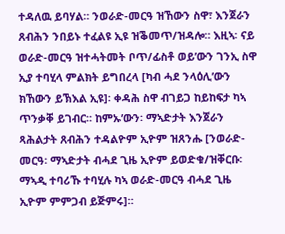ተዳለዉ ይባሃል። ንወራድ-መርዓ ዝኸውን ስዋ፣ እንጀራን ጸብሕን ንበይኑ ተፈልዩ ኢዩ ዝቕመጥ/ዝዳሎ። እዚኣ፡ ናይ ወራድ-መርዓ ዝተሓትመት ቦጥ/ፊስቶ ወይ’ውን ገንኢ ስዋ ኢያ ተባሂላ ምልክት ይግበረላ [ካብ ሓደ ንላዕሊ’ውን ክኸውን ይኽእል ኢዩ]፡ ቀዳሕ ስዋ ብገይጋ ከይከፍታ ካኣ ጥንቃቐ ይገብር። ከምኡ’ውን፡ ማኣድታት እንጀራን ጻሕልታት ጸብሕን ተዳልዮም ኢዮም ዝጸንሑ [ንወራድ-መርዓ፡ ማኣድታት ብሓደ ጊዜ ኢዮም ይወድቁ/ዝቐርቡ፡ ማኣዲ ተባሪኹ ተባሂሉ ካኣ ወራድ-መርዓ ብሓደ ጊዜ ኢዮም ምምጋብ ይጅምሩ]።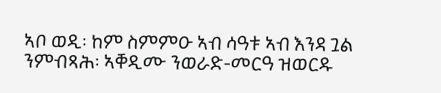ኣቦ ወዲ፡ ከም ስምምዑ ኣብ ሳዓቱ ኣብ እንዳ ጓል ንምብጻሕ፡ ኣቐዲሙ ንወራድ-መርዓ ዝወርዱ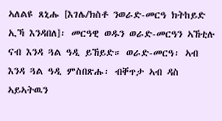ኣለልዩ ጸኒሑ [እገሌ/ክስቶ ንወራድ-መርዓ ክትከይድ ኢኻ እንዳበለ]፡ መርዓዊ ወዱን ወራድ-መርዓን ኣኸቲሉ ናብ እንዳ ጓል ዓዲ ይኸይድ። ወራድ-መርዓ፡ ኣብ እንዳ ጓል ዓዲ ምስበጽሑ፡ ብቐጥታ ኣብ ዳስ ኣይኣትዉን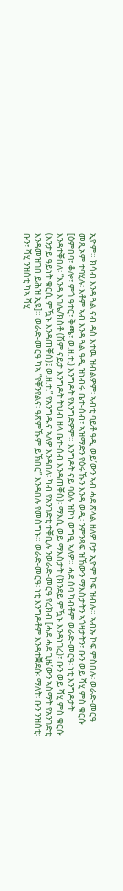ኢዮም። ክሳብ እንዳ ጓል ናብ ዳስ እተዉ ዝብልዎም፡ ኣብቲ ባይቶ ዓዲ ወይ’ውን ኣብ ሓደ ጽላል ዘለዎ ቦታ ኢዮም ኮፍ ዝብሉ። ኣብኡ ኮፍ ምስበሉ፡ ወራድ-መርዓ መጺኦም ተባሂሉ፡ እቶም ኣብ እንዳ ጓል ዓዲ ዝነብሩ ቤተ-ሰብ፣ ኣዝማድን የዕሩኹን እንዳ ወዲ፡ ንምንጻፍ ዝኸውን ማእስታትን ኣጎዛታትን፣ ቡን ወይ ሻሂ ምስ ቁርሱ [ዕምበባ፣ ቆሎ፣ ምጎ ዓተር፣ ቅጫ፣ ወ.ዘ.ተ.) እንግዶት የእንግድዎም። እንግዶት ናይ ባዕሉ ዝኮነ ወግዒ ኣለዎ። ሓደ ሰባ ካብቶም ወራድ-መርዓ፡ ነቲ እንግዶታት እንዳተቐበለ፡ “እንዳ እገሌ/ክስቶ (ሽም ናይታ እንግዶት ትህብ ዘላ ቤተ-ሰብ እንዳጠቐሰ)፡ ማእሲ ወይ ማእስታት (ክንደይ ምዃኑ እንዳነገረ)፣ ቡን ወይ ሻሂ ምስ ቁርሱ (እንታይ ዓይነት ቁርሲ ምዃኑ እንዳጠቐሰ)፤ ወ.ዘ.ተ.” የአንግዱና ኣለዎ እንዳበለ፡ ካብ የአንገድቲ ተቐቢሉ ንወራድ-መርዓ የረክብ [ሓደ ሓደ ጊዜ’ውን ኣስማት የአንገድቲ እንዳመዝገበ ይሕዝ ኢዩ]። ወራድ-መርዓ ካኣ “የቐንየልና፡ ዓጽምኹም ይኽበር” እንዳበሉ የመስግኑ። ወራድ-መርዓ፡ ነቲ እንግዶቶም እንዳተቛደሱ፡ ማለት፡ ቡን ንዝሰቲ፡ ቡን፣ ሻሂ ንዝሰቲ ካኣ ሻሂ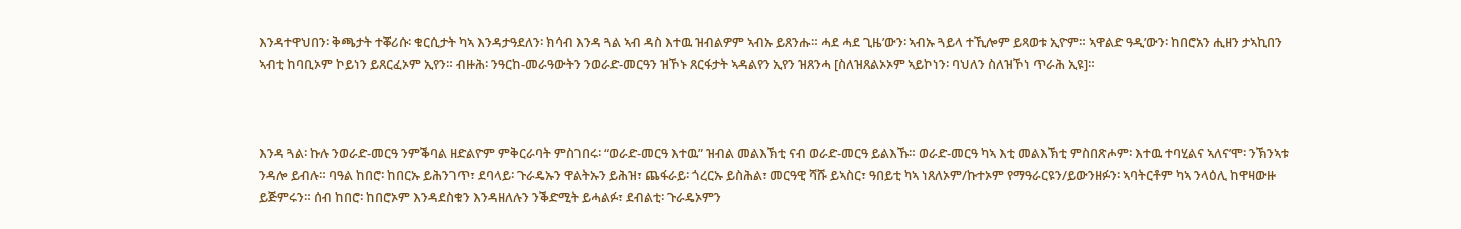እንዳተዋህበን፡ ቅጫታት ተቖሪሱ፡ ቁርሲታት ካኣ እንዳታዓደለን፡ ክሳብ እንዳ ጓል ኣብ ዳስ እተዉ ዝብልዎም ኣብኡ ይጸንሑ። ሓደ ሓደ ጊዜ’ውን፡ ኣብኡ ጓይላ ተኺሎም ይጻወቱ ኢዮም። ኣዋልድ ዓዲ’ውን፡ ከበሮአን ሒዘን ታኣኪበን ኣብቲ ከባቢኦም ኮይነን ይጸርፈኦም ኢየን። ብዙሕ፡ ንዓርከ-መራዓውትን ንወራድ-መርዓን ዝኾኑ ጸርፋታት ኣዳልየን ኢየን ዝጸንሓ [ስለዝጸልኦኦም ኣይኮነን፡ ባህለን ስለዝኾነ ጥራሕ ኢዩ]።



እንዳ ጓል፡ ኩሉ ንወራድ-መርዓ ንምቕባል ዘድልዮም ምቅርራባት ምስገበሩ፡ “ወራድ-መርዓ እተዉ” ዝብል መልእኽቲ ናብ ወራድ-መርዓ ይልእኹ። ወራድ-መርዓ ካኣ እቲ መልእኽቲ ምስበጽሖም፡ እተዉ ተባሂልና ኣለና’ሞ፡ ንኽንኣቱ ንዳሎ ይብሉ። ባዓል ከበሮ፡ ከበርኡ ይሕንገጥ፣ ደባላይ፡ ጉራዴኡን ዋልትኡን ይሕዝ፣ ጨፋራይ፡ ጎረርኡ ይስሕል፣ መርዓዊ ሻሹ ይኣስር፣ ዓበይቲ ካኣ ነጸለኦም/ኩተኦም የማዓራርዩን/ይውንዘፉን፡ ኣባትርቶም ካኣ ንላዕሊ ከዋዛውዙ ይጅምሩን። ሰብ ከበሮ፡ ከበሮኦም እንዳደስቁን እንዳዘለሉን ንቕድሚት ይሓልፉ፣ ደብልቲ፡ ጉራዴኦምን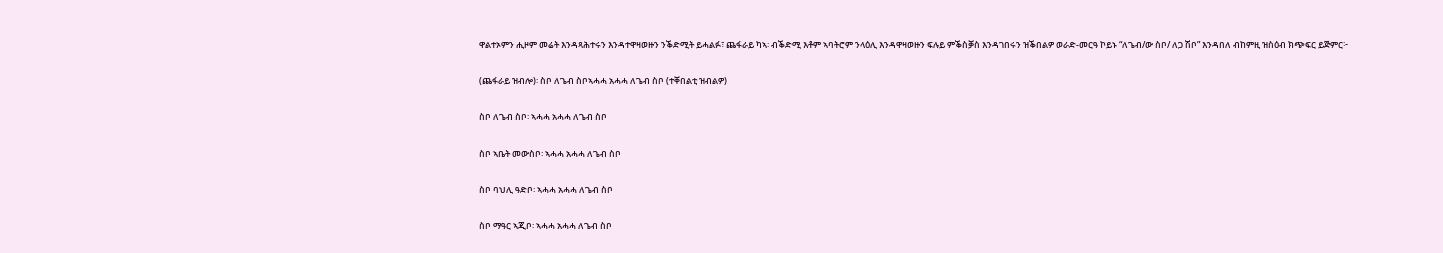ዋልተኦምን ሒዞም መሬት እንዳጻሕተሩን እንዳተዋዛወዙን ንቕድሚት ይሓልፉ፣ ጨፋራይ ካኣ፡ ብቕድሚ እቶም ኣባትሮም ንላዕሊ እንዳዋዛወዙን ፍሉይ ምቕስቓስ እንዳገበሩን ዝቕበልዎ ወራድ-መርዓ ኮይኑ “ለጌብ/ው ስቦ/ ለጋ ሽቦ” እንዳበለ ብከምዚ ዝስዕብ ክጭፍር ይጅምር፦

(ጨፋራይ ዝብሎ)፡ ስቦ ለጌብ ስቦኣሓሓ አሓሓ ለጌብ ስቦ (ተቐበልቲ ዝብልዎ)

ስቦ ለጌብ ስቦ፡ ኣሓሓ አሓሓ ለጌብ ስቦ

ስቦ ኣቤት መውስቦ፡ ኣሓሓ አሓሓ ለጌብ ስቦ

ስቦ ባህሊ ዓድቦ፡ ኣሓሓ አሓሓ ለጌብ ስቦ

ስቦ ማዓር ኣጂቦ፡ ኣሓሓ አሓሓ ለጌብ ስቦ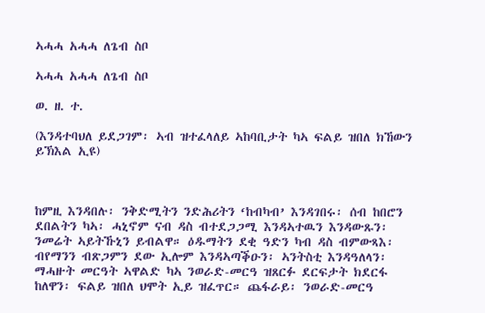ኣሓሓ አሓሓ ለጌብ ስቦ

ኣሓሓ አሓሓ ለጌብ ስቦ

ወ. ዘ. ተ.

(እንዳተባህለ ይደጋገም፡ ኣብ ዝተፈላለይ ኣከባቢታት ካኣ ፍልይ ዝበለ ክኸውን ይኽእል ኢዩ)



ከምዚ እንዳበሉ፡ ንቅድሚትን ንድሕሪትን ‘ከብካብ’ እንዳገበሩ፡ ሰብ ከበሮን ደበልትን ካኣ፡ ሓኒኖም ናብ ዳስ ብተደጋጋሚ እንዳኣተዉን እንዳውጹን፡ ንመሬት ኣይትኹኒን ይብልዋ። ዕዱማትን ደቂ ዓድን ካብ ዳስ ብምውጻእ፡ ብየማንን ብጽጋምን ደው ኢሎም እንዳኣጣቕዑን፡ ኣንትስቲ እንዳዓለላን፡ ማሓዙት መርዓት ኣዋልድ ካኣ ንወራድ-መርዓ ዝጸርፉ ደርፍታት ክደርፋ ከለዋን፡ ፍልይ ዝበለ ህሞት ኢይ ዝፈጥር። ጨፋራይ፡ ንወራድ-መርዓ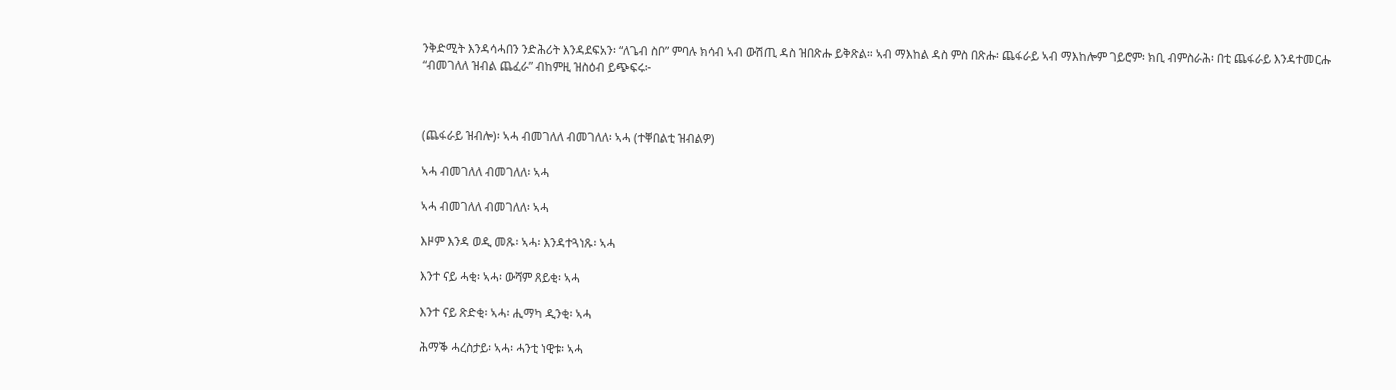ንቅድሚት እንዳሳሓበን ንድሕሪት እንዳደፍአን፡ “ለጌብ ስቦ” ምባሉ ክሳብ ኣብ ውሽጢ ዳስ ዝበጽሑ ይቅጽል። ኣብ ማእከል ዳስ ምስ በጽሑ፡ ጨፋራይ ኣብ ማእከሎም ገይሮም፡ ክቢ ብምስራሕ፡ በቲ ጨፋራይ እንዳተመርሑ “ብመገለለ ዝብል ጨፈራ” ብከምዚ ዝስዕብ ይጭፍሩ፦



(ጨፋራይ ዝብሎ)፡ ኣሓ ብመገለለ ብመገለለ፡ ኣሓ (ተቐበልቲ ዝብልዎ)

ኣሓ ብመገለለ ብመገለለ፡ ኣሓ

ኣሓ ብመገለለ ብመገለለ፡ ኣሓ

እዞም እንዳ ወዲ መጹ፡ ኣሓ፡ እንዳተጓነጹ፡ ኣሓ

እንተ ናይ ሓቂ፡ ኣሓ፡ ውሻም ጸይቂ፡ ኣሓ

እንተ ናይ ጽድቂ፡ ኣሓ፡ ሒማካ ዲንቂ፡ ኣሓ

ሕማቕ ሓረስታይ፡ ኣሓ፡ ሓንቲ ነዊቱ፡ ኣሓ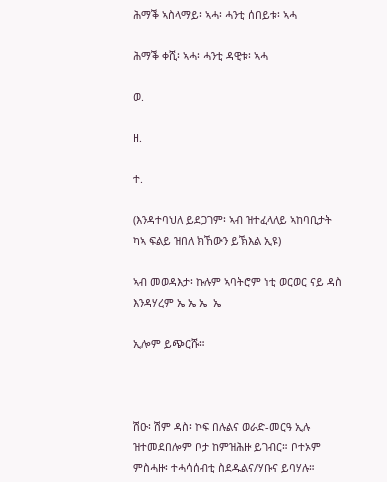ሕማቕ ኣስላማይ፡ ኣሓ፡ ሓንቲ ሰበይቱ፡ ኣሓ

ሕማቕ ቀሺ፡ ኣሓ፡ ሓንቲ ዳዊቱ፡ ኣሓ

ወ.

ዘ.

ተ.

(እንዳተባህለ ይደጋገም፡ ኣብ ዝተፈላለይ ኣከባቢታት ካኣ ፍልይ ዝበለ ክኸውን ይኽእል ኢዩ)

ኣብ መወዳእታ፡ ኩሉም ኣባትሮም ነቲ ወርወር ናይ ዳስ እንዳሃረም ኤ ኤ ኤ  ኤ

ኢሎም ይጭርሹ።



ሽዑ፡ ሽም ዳስ፡ ኮፍ በሉልና ወራድ-መርዓ ኢሉ ዝተመደበሎም ቦታ ከምዝሕዙ ይገብር። ቦተኦም ምስሓዙ፡ ተሓሳሰብቲ ስደዱልና/ሃቡና ይባሃሉ።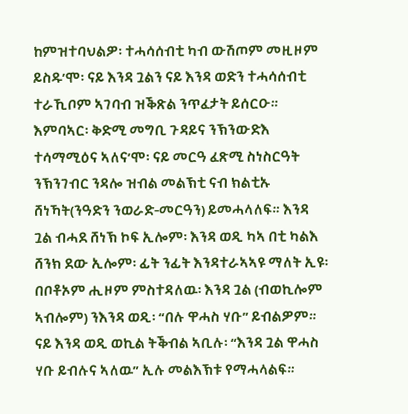ከምዝተባህልዎ፡ ተሓሳሰብቲ ካብ ውሽጦም መዚዞም ይስዱ’ሞ፡ ናይ እንዳ ጓልን ናይ እንዳ ወድን ተሓሳሰብቲ ተራኺቦም ኣገባብ ዝቕጽል ንጥፈታት ይሰርዑ። እምባኣር፡ ቅድሚ መግቢ ጉዳይና ንኽንውድእ ተሳማሚዕና ኣለና’ሞ፡ ናይ መርዓ ፈጽሚ ስነስርዓት ንኽንገብር ንዳሎ ዝብል መልኽቲ ናብ ክልቲኡ ሸነኻት(ንዓድን ንወራድ-መርዓን) ይመሓላለፍ። እንዳ ጓል ብሓደ ሸነኽ ኮፍ ኢሎም፡ እንዳ ወዲ ካኣ በቲ ካልእ ሸንክ ደው ኢሎም፡ ፊት ንፊት እንዳተራኣኣዩ ማለት ኢዩ፡ በቦቶኦም ሒዞም ምስተዳለዉ፡ እንዳ ጓል (ብወኪሎም ኣብሎም) ንእንዳ ወዲ፡ “በሉ ዋሓስ ሃቡ” ይብልዎም። ናይ እንዳ ወዲ ወኪል ትቕብል ኣቢሉ፡ “እንዳ ጓል ዋሓስ ሃቡ ይብሉና ኣለዉ” ኢሉ መልእኽቱ የማሓላልፍ።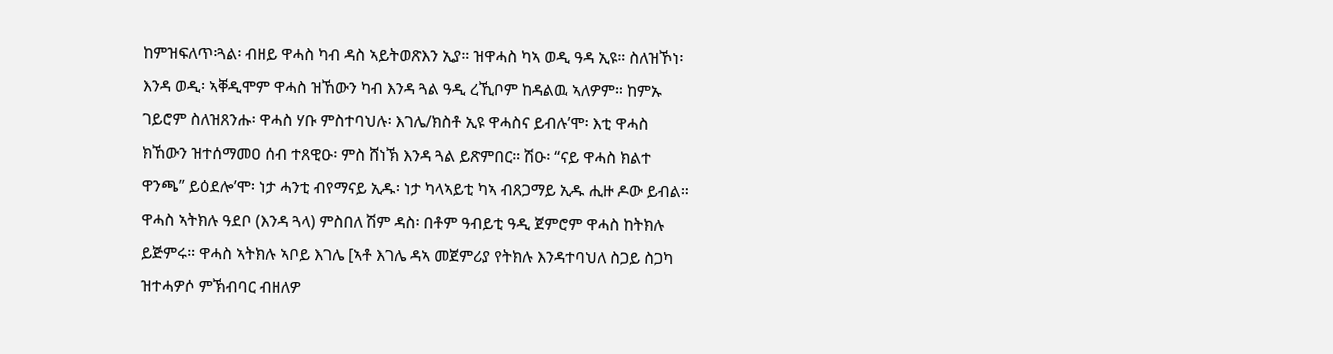ከምዝፍለጥ፡ጓል፡ ብዘይ ዋሓስ ካብ ዳስ ኣይትወጽእን ኢያ። ዝዋሓስ ካኣ ወዲ ዓዳ ኢዩ። ስለዝኾነ፡  እንዳ ወዲ፡ ኣቐዲሞም ዋሓስ ዝኸውን ካብ እንዳ ጓል ዓዲ ረኺቦም ከዳልዉ ኣለዎም። ከምኡ ገይሮም ስለዝጸንሑ፡ ዋሓስ ሃቡ ምስተባህሉ፡ እገሌ/ክስቶ ኢዩ ዋሓስና ይብሉ’ሞ፡ እቲ ዋሓስ ክኸውን ዝተሰማመዐ ሰብ ተጸዊዑ፡ ምስ ሸነኽ እንዳ ጓል ይጽምበር። ሽዑ፡ “ናይ ዋሓስ ክልተ ዋንጫ” ይዕደሎ’ሞ፡ ነታ ሓንቲ ብየማናይ ኢዱ፡ ነታ ካላኣይቲ ካኣ ብጸጋማይ ኢዱ ሒዙ ዶው ይብል።  ዋሓስ ኣትክሉ ዓደቦ (እንዳ ጓላ) ምስበለ ሽም ዳስ፡ በቶም ዓብይቲ ዓዲ ጀምሮም ዋሓስ ከትክሉ ይጅምሩ። ዋሓስ ኣትክሉ ኣቦይ እገሌ [ኣቶ እገሌ ዳኣ መጀምሪያ የትክሉ እንዳተባህለ ስጋይ ስጋካ ዝተሓዎሶ ምኽብባር ብዘለዎ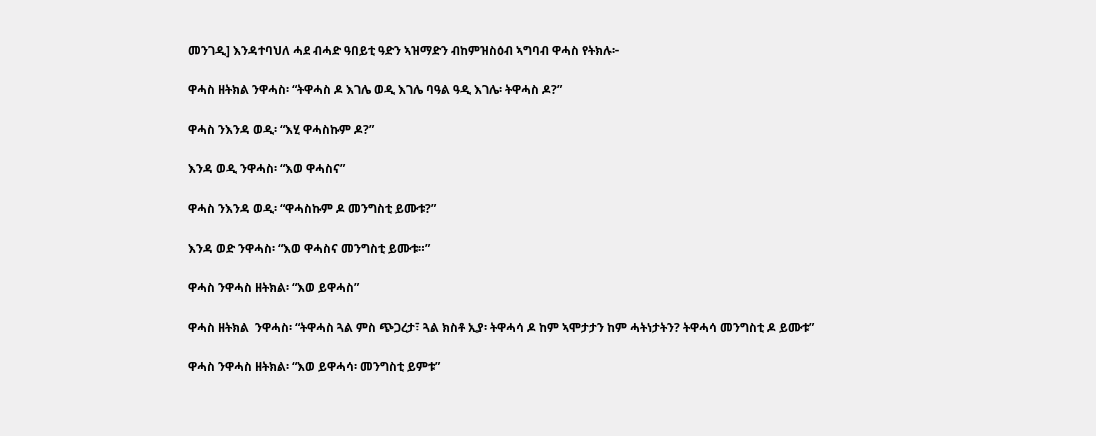መንገዲ] እንዳተባህለ ሓደ ብሓድ ዓበይቲ ዓድን ኣዝማድን ብከምዝስዕብ ኣግባብ ዋሓስ የትክሉ፦

ዋሓስ ዘትክል ንዋሓስ፡ “ትዋሓስ ዶ እገሌ ወዲ እገሌ ባዓል ዓዲ እገሌ፡ ትዋሓስ ዶ?”

ዋሓስ ንእንዳ ወዲ፡ “እሂ ዋሓስኩም ዶ?”

እንዳ ወዲ ንዋሓስ፡ “እወ ዋሓስና”

ዋሓስ ንእንዳ ወዲ፡ “ዋሓስኩም ዶ መንግስቲ ይሙቱ?”

እንዳ ወድ ንዋሓስ፡ “እወ ዋሓስና መንግስቲ ይሙቱ።”

ዋሓስ ንዋሓስ ዘትክል፡ “እወ ይዋሓስ”

ዋሓስ ዘትክል  ንዋሓስ፡ “ትዋሓስ ጓል ምስ ጭጋረታ፣ ጓል ክስቶ ኢያ፡ ትዋሓሳ ዶ ከም ኣሞታታን ከም ሓትነታትን? ትዋሓሳ መንግስቲ ዶ ይሙቱ”

ዋሓስ ንዋሓስ ዘትክል፡ “እወ ይዋሓሳ፡ መንግስቲ ይምቱ”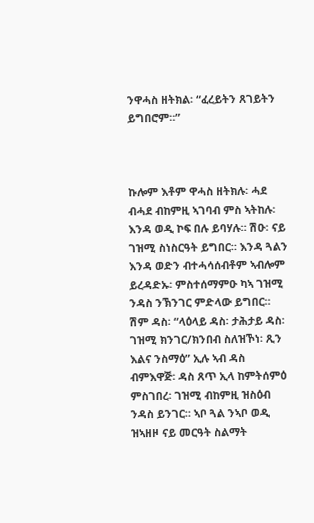ንዋሓስ ዘትክል፡ “ፈረይትን ጸገይትን ይግበሮም።”



ኩሎም እቶም ዋሓስ ዘትክሉ፡ ሓደ ብሓደ ብከምዚ ኣገባብ ምስ ኣትከሉ፡ እንዳ ወዲ ኮፍ በሉ ይባሃሉ። ሽዑ፡ ናይ ገዝሚ ስነስርዓት ይግበር። እንዳ ጓልን እንዳ ወድን ብተሓሳሰብቶም ኣብሎም ይረዳድኡ፡ ምስተሰማምዑ ካኣ ገዝሚ ንዳስ ንኽንገር ምድላው ይግበር። ሽም ዳስ፡ “ላዕላይ ዳስ፡ ታሕታይ ዳስ፡ ገዝሚ ክንገር/ክንበብ ስለዝኾነ፡ ጺን እልና ንስማዕ” ኢሉ ኣብ ዳስ ብምእዋጅ፡ ዳስ ጸጥ ኢላ ከምትሰምዕ ምስገበረ፡ ገዝሚ ብከምዚ ዝስዕብ ንዳስ ይንገር። ኣቦ ጓል ንኣቦ ወዲ ዝኣዘዞ ናይ መርዓት ስልማት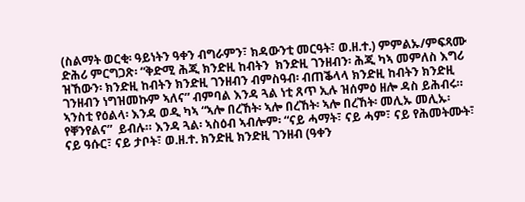(ስልማት ወርቂ፡ ዓይነትን ዓቀን ብግራምን፣ ክዳውንቲ መርዓት፣ ወ.ዘ.ተ.) ምምልኡ/ምፍጻሙ ድሕሪ ምርግጋጽ፡ “ቅድሚ ሕጂ ክንድዚ ከብትን  ክንድዚ ገንዘብን፡ ሕጂ ካኣ መምለስ እግሪ ዝኸውን፡ ክንድዚ ከብትን ክንድዚ ገንዘብን ብምስዓብ፡ ብጠቕላላ ክንድዚ ከብትን ክንድዚ ገንዘብን ነግዝመኩም ኣለና” ብምባል እንዳ ጓል ነቲ ጸጥ ኢሉ ዝሰምዕ ዘሎ ዳስ ይሕብሩ። ኣንስቲ የዕልላ፡ እንዳ ወዲ ካኣ “ኣሎ በረኸት፡ ኣሎ በረኸት፡ ኣሎ በረኸት፡ መሊኡ መሊኡ፡ የቐንየልና”  ይብሉ። እንዳ ጓል፡ ኣስዕብ ኣብሎም፡ “ናይ ሓማት፣ ናይ ሓም፣ ናይ የሕመትሙት፣ ናይ ዓሱር፣ ናይ ታቦት፣ ወ.ዘ.ተ. ክንድዚ ክንድዚ ገንዘብ (ዓቀን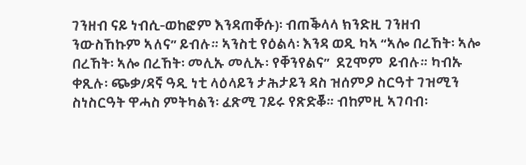ገንዘብ ናይ ነብሲ-ወከፎም እንዳጠቐሱ)፡ ብጠቕላላ ክንድዚ ገንዘብ ንውስኸኩም ኣለና” ይብሉ። ኣንስቲ የዕልላ፡ እንዳ ወዲ ካኣ “ኣሎ በረኸት፡ ኣሎ በረኸት፡ ኣሎ በረኸት፡ መሊኡ መሊኡ፡ የቐንየልና”  ደጊሞም  ይብሉ። ካብኡ ቀጺሉ፡ ጭቃ/ዳኛ ዓዲ ነቲ ላዕላይን ታሕታይን ዳስ ዝሰምዖ ስርዓተ ገዝሚን ስነስርዓት ዋሓስ ምትካልን፡ ፈጽሚ ገይሩ የጽድቖ። ብከምዚ ኣገባብ፡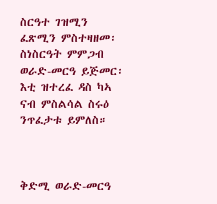ስርዓተ ገዝሚን ፈጽሚን ምስተዛዘመ፡ ስነስርዓት ምምጋብ ወራድ-መርዓ ይጅመር፡ እቲ ዝተረፈ ዳስ ካኣ ናብ ምስልሳል ስሩዕ ንጥፈታቱ ይምለስ።



ቅድሚ ወራድ-መርዓ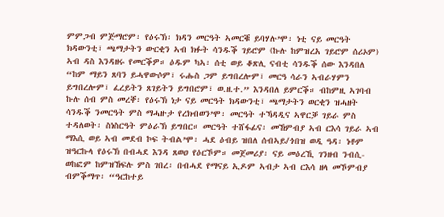ምምጋብ ምጅማሮም፡ የዕሩኽ፡ ክዳን መርዓት ኣመርቑ ይባሃሉ’ሞ፡ ነቲ ናይ መርዓት ክዳውንቲ፣ ጫማታትን ውርቂን ኣብ ክፉት ሳንዱቕ ገይሮም (ኩሉ ከምዝረአ ገይሮም ሰሪኦም) ኣብ ዳስ እንዳዘሩ የመርቕዎ። ዕዱም ካኣ፡ ሰቲ ወይ ቆጽሊ ናብቲ ሳንዱቕ ሰው እንዳበለ “ከም ማይን ጸባን ይሓዋውሶም፣ ሩሑስ ጋም ይግበረሎም፣ መርዓ ሳራን ኣብራሃምን ይግበረሎም፣ ፈረይትን ጸገይትን ይግበሮም፣ ወ.ዘ.ተ.” እንዳበለ ይምርቕ። ብከምዚ ኣገባብ ኩሉ ሰብ ምስ መረቐ፡ የዕሩኽ ነታ ናይ መርዓት ክዳውንቲ፣ ጫማታትን ወርቂን ዝሓዘት ሳንዱቕ ንመርዓት ምስ ማሓዙታ የረክብወን’ሞ፡ መርዓት ተኻዳዲና ኣዋርቓ ገይራ ምስ ተዳለወት፡ ስነስርዓት ምዕራኽ ይግበር። መርዓት ተሸፋፊና፡ መኸምብያ ኣብ ርእሳ ገይራ ኣብ ማእሲ ወይ ኣብ መደብ ኮፍ ትብል’ሞ፡ ሓደ ዕብይ ዝበለ ሰብኣይ/ጎበዝ ወዲ ዓዳ፡ ነቶም ዝዓርኩላ የዕሩኽ በብሓደ እንዳ ጸወዐ የዕርኾም። መጀመሪያ፡ ናይ መዕረኺ ገንዘብ ንብሲ-ወከፎም ከምዝኸፍሉ ምስ ገበረ፡ በብሓደ የማናይ ኢዶም ኣብታ ኣብ ርእሳ ዘላ መኾምብያ ብምቕማጥ፡ “ዓርከተይ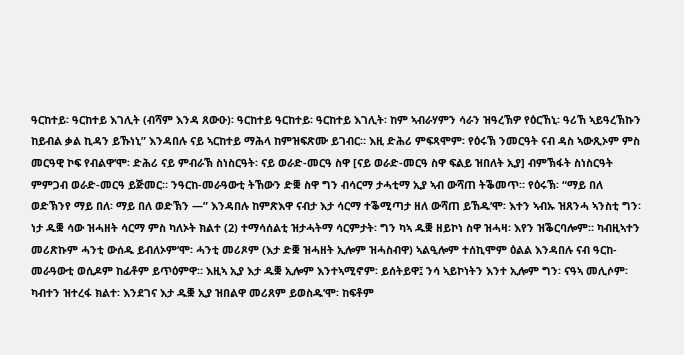ዓርከተይ፡ ዓርከተይ እገሊት (ብሻም እንዳ ጸውዑ)፡ ዓርከተይ ዓርከተይ፡ ዓርከተይ እገሊት፡ ከም ኣብራሃምን ሳራን ዝዓረኽዎ የዕርኸኒ፡ ዓሪኸ ኣይዓረኽኩን ከይብል ቃል ኪዳን ይኹነኒ” እንዳበሉ ናይ ኣርከተይ ማሕላ ከምዝፍጽሙ ይገብር። እዚ ድሕሪ ምፍጻሞም፡ የዕሩኽ ንመርዓት ናብ ዳስ ኣውጺኦም ምስ መርዓዊ ኮፍ የብልዋ’ሞ፡ ድሕሪ ናይ ምብራኽ ስነስርዓት፡ ናይ ወራድ-መርዓ ስዋ [ናይ ወራድ-መርዓ ስዋ ፍልይ ዝበለት ኢያ] ብምኽፋት ስነስርዓት ምምጋብ ወራድ-መርዓ ይጅመር። ንዓርከ-መራዓውቲ ትኸውን ድቛ ስዋ ግን ብሳርማ ታሓቲማ ኢያ ኣብ ውሻጠ ትቕመጥ። የዕሩኽ፡ “ማይ በለ ወድኽንየ ማይ በለ፡ ማይ በለ ወድኽን —” እንዳበሉ ከምጽእዋ ናብታ እታ ሳርማ ተቕሚጣታ ዘለ ውሻጠ ይኸዱ’ሞ፡ እተን ኣብኡ ዝጸንሓ ኣንስቲ ግን፡ ነታ ዱቛ ሳው ዝሓዘት ሳርማ ምስ ካለኦት ክልተ (2) ተማሳሰልቲ ዝታሓትማ ሳርምታት፡ ግን ካኣ ዱቛ ዘይኮነ ስዋ ዝሓዛ፡ እየን ዝቕርባሎም። ካብዚኣተን መሪጽኩም ሓንቲ ውሰዱ ይብለኦም’ሞ፡ ሓንቲ መሪጾም (እታ ድቛ ዝሓዘት ኢሎም ዝሓስብዋ) ኣልዒሎም ተሰኪሞም ዕልል እንዳበሉ ናብ ዓርከ-መራዓውቲ ወሲዶም ከፊቶም ይጥዕምዋ። እዚኣ ኢያ እታ ዱቛ ኢሎም እንተኣሚኖም፡ ይሰትይዋ፤ ንሳ ኣይኮነትን እንተ ኢሎም ግን፡ ናዓኣ መሊሶም፡ ካብተን ዝተረፋ ክልተ፡ እንደገና እታ ዱቛ ኢያ ዝበልዋ መሪጸም ይወስዱ’ሞ፡ ከፍቶም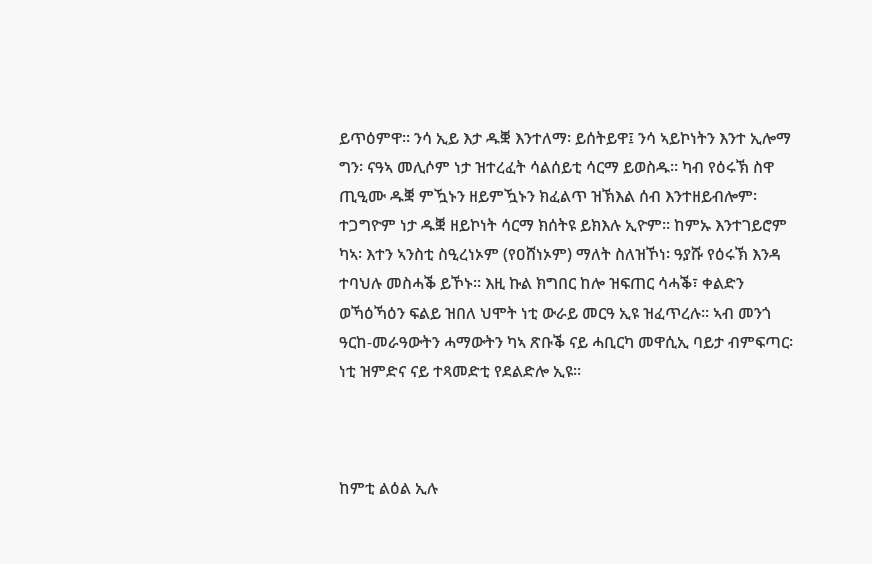ይጥዕምዋ። ንሳ ኢይ እታ ዱቛ እንተለማ፡ ይሰትይዋ፤ ንሳ ኣይኮነትን እንተ ኢሎማ ግን፡ ናዓኣ መሊሶም ነታ ዝተረፈት ሳልሰይቲ ሳርማ ይወስዱ። ካብ የዕሩኽ ስዋ ጢዒሙ ዱቛ ምዃኑን ዘይምዃኑን ክፈልጥ ዝኽእል ሰብ እንተዘይብሎም፡ ተጋግዮም ነታ ዱቛ ዘይኮነት ሳርማ ክሰትዩ ይክእሉ ኢዮም። ከምኡ እንተገይሮም ካኣ፡ እተን ኣንስቲ ስዒረነኦም (የዐሸነኦም) ማለት ስለዝኾነ፡ ዓያሹ የዕሩኽ እንዳ ተባህሉ መስሓቕ ይኾኑ። እዚ ኩል ክግበር ከሎ ዝፍጠር ሳሓቕ፣ ቀልድን ወኻዕኻዕን ፍልይ ዝበለ ህሞት ነቲ ውራይ መርዓ ኢዩ ዝፈጥረሉ። ኣብ መንጎ ዓርከ-መራዓውትን ሓማውትን ካኣ ጽቡቕ ናይ ሓቢርካ መዋሲኢ ባይታ ብምፍጣር፡ ነቲ ዝምድና ናይ ተጻመድቲ የደልድሎ ኢዩ።



ከምቲ ልዕል ኢሉ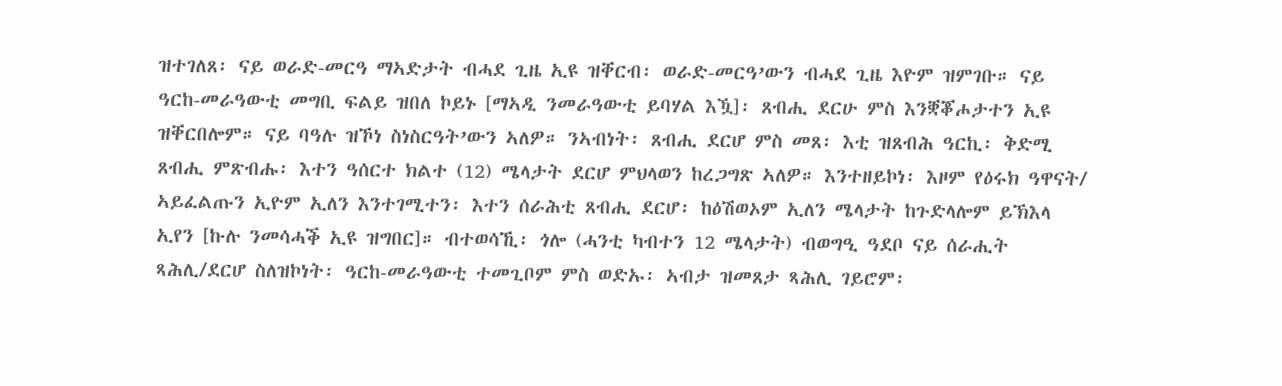ዝተገለጸ፡ ናይ ወራድ-መርዓ ማኣድታት ብሓደ ጊዜ ኢዩ ዝቐርብ፡ ወራድ-መርዓ’ውን ብሓደ ጊዜ እዮም ዝምገቡ። ናይ ዓርከ-መራዓውቲ መግቢ ፍልይ ዝበለ ኮይኑ [ማኣዲ ንመራዓውቲ ይባሃል እዃ]፡ ጸብሒ ደርሁ ምስ እንቛቖሖታተን ኢዩ ዝቐርበሎም። ናይ ባዓሉ ዝኾነ ስነስርዓት’ውን ኣለዎ። ንኣብነት፡ ጸብሒ ደርሆ ምስ መጸ፡ እቲ ዝጸብሕ ዓርኪ፡ ቅድሚ ጸብሒ ምጽብሑ፡ እተን ዓሰርተ ክልተ (12) ሜላታት ደርሆ ምህላወን ከረጋግጽ ኣለዎ። እንተዘይኮነ፡ እዞም የዕሩክ ዓዋናት/ ኣይፈልጡን ኢዮም ኢለን እንተገሚተን፡ እተን ሰራሕቲ ጸብሒ ደርሆ፡ ከዕሽወኦም ኢለን ሜላታት ከጉድላሎም ይኽእላ ኢየን [ኩሉ ንመሳሓቕ ኢዩ ዝግበር]። ብተወሳኺ፡ ጎሎ (ሓንቲ ካብተን 12 ሜላታት) ብወግዒ ዓደቦ ናይ ሰራሒት ጻሕሊ/ደርሆ ስለዝኮነት፡ ዓርከ-መራዓውቲ ተመጊቦም ምስ ወድኡ፡ ኣብታ ዝመጸታ ጻሕሊ ገይሮም፡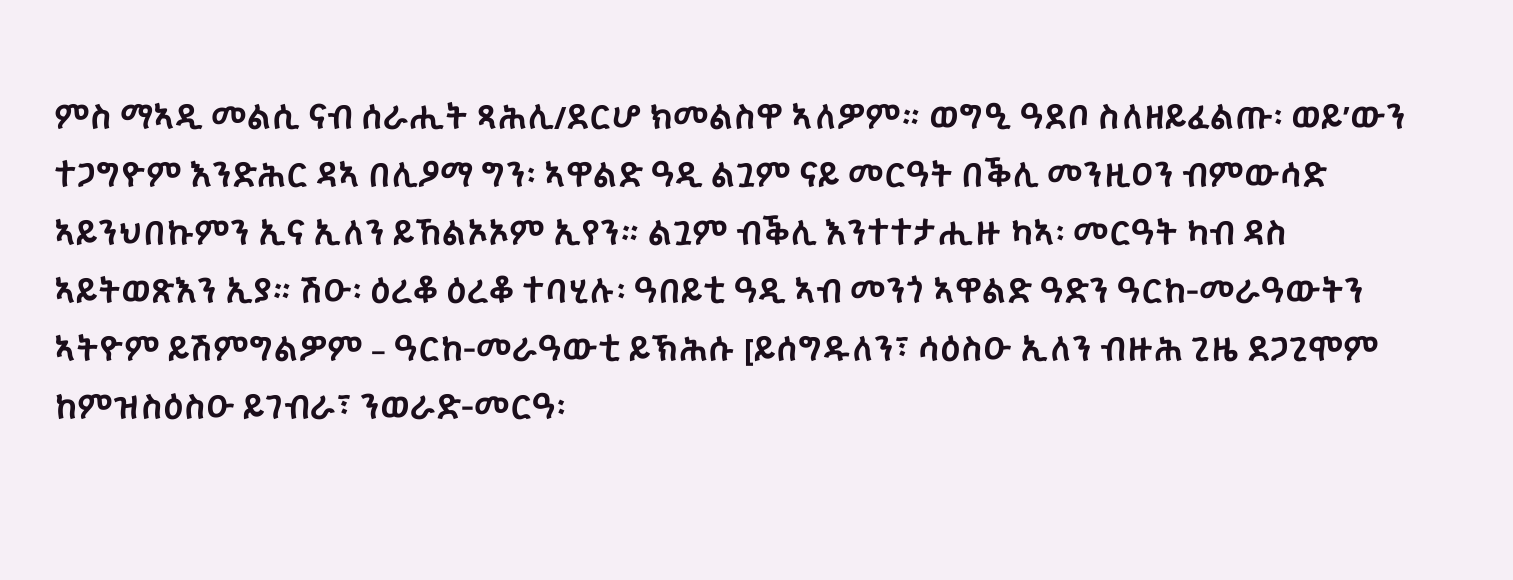ምስ ማኣዲ መልሲ ናብ ሰራሒት ጻሕሊ/ደርሆ ክመልስዋ ኣለዎም። ወግዒ ዓደቦ ስለዘይፈልጡ፡ ወይ’ውን ተጋግዮም እንድሕር ዳኣ በሊዖማ ግን፡ ኣዋልድ ዓዲ ልጓም ናይ መርዓት በቕሊ መንዚዐን ብምውሳድ ኣይንህበኩምን ኢና ኢለን ይኸልኦኦም ኢየን። ልጓም ብቕሊ እንተተታሒዙ ካኣ፡ መርዓት ካብ ዳስ ኣይትወጽእን ኢያ። ሽዑ፡ ዕረቆ ዕረቆ ተባሂሉ፡ ዓበይቲ ዓዲ ኣብ መንጎ ኣዋልድ ዓድን ዓርከ-መራዓውትን ኣትዮም ይሽምግልዎም – ዓርከ-መራዓውቲ ይኽሕሱ [ይሰግዱለን፣ ሳዕስዑ ኢለን ብዙሕ ጊዜ ደጋጊሞም ከምዝስዕስዑ ይገብራ፣ ንወራድ-መርዓ፡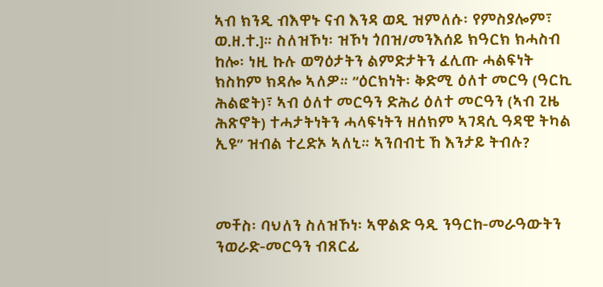ኣብ ክንዲ ብእዋኑ ናብ እንዳ ወዲ ዝምለሱ፡ የምስያሎም፣ ወ.ዘ.ተ.]። ስለዝኾነ፡ ዝኾነ ጎበዝ/መንእሰይ ክዓርክ ክሓስብ ከሎ፡ ነዚ ኩሉ ወግዕታትን ልምድታትን ፈሊጡ ሓልፍነት ክስከም ክዳሎ ኣለዎ። “ዕርክነት፡ ቅድሚ ዕለተ መርዓ (ዓርኪ ሕልፎት)፣ ኣብ ዕለተ መርዓን ድሕሪ ዕለተ መርዓን (ኣብ ጊዜ ሕጽኖት) ተሓታትነትን ሓላፍነትን ዘሰክም ኣገዳሲ ዓዳዊ ትካል ኢዩ” ዝብል ተረድኦ ኣለኒ። ኣንበብቲ ኸ እንታይ ትብሉ?



መቸስ፡ ባህለን ስለዝኾነ፡ ኣዋልድ ዓዲ ንዓርከ-መራዓውትን ንወራድ-መርዓን ብጸርፊ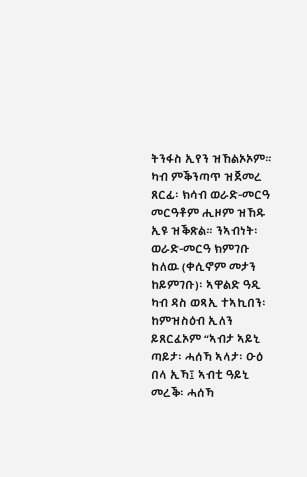ትንፋስ ኢየን ዝኸልኦኦም። ካብ ምቕንጣጥ ዝጀመረ ጸርፊ፡ ክሳብ ወራድ-መርዓ  መርዓቶም ሒዞም ዝኸዱ ኢዩ ዝቕጽል። ንኣብነት፡ ወራድ-መርዓ ክምገቡ ከለዉ (ቀሲኖም መታን ከይምገቡ)፡ ኣዋልድ ዓዲ ካብ ዳስ ወጻኢ ተኣኪበን፡ ከምዝስዕብ ኢለን ይጸርፈኦም “ኣብታ ኣይኒ ጣይታ፡ ሓሰኻ ኣላታ፡ ዑዕ በላ ኢኻ፤ ኣብቲ ዓይኒ መረቕ፡ ሓሰኻ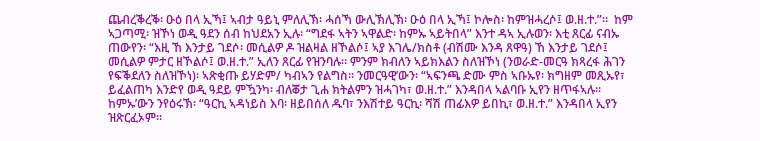ጨብረቕረቕ፡ ዑዕ በላ ኢኻ፤ ኣብታ ዓይኒ ምለሊኽ፡ ሓሰኻ ውሊኽሊኽ፡ ዑዕ በላ ኢኻ፤ ኮሎስ፡ ከምዝሓረሶ፤ ወ.ዘ.ተ.”።  ከም ኣጋጣሚ፡ ዝኾነ ወዲ ዓደን ሰብ ከህደአን ኢሉ፡ “ግደፋ ኣትን ኣዋልድ፡ ከምኡ ኣይትበላ” እንተ ዳኣ ኢሉወን፡ እቲ ጸርፊ ናብኡ ጠውየን፡ “እዚ ኸ እንታይ ገደሶ፡ መሲልዎ ዶ ዝልዛል ዘኾልሶ፤ ኣያ እገሌ/ክስቶ (ብሽሙ እንዳ ጸዋዓ) ኸ እንታይ ገደሶ፤ መሲልዎ ምታር ዘኾልሶ፤ ወ.ዘ.ተ.” ኢለን ጸርፊ የዝንባሉ። ምንም ክብለን ኣይክእልን ስለዝኾነ (ንወራድ-መርዓ ክጻረፋ ሕገን የፍቕደለን ስለዝኾነ)፡ ኣጽቂጡ ይሃድም/ ካብኣን የልግስ። ንመርዓዊ’ውን፡ “ኣፍንጫ ድሙ ምስ ኣቡኡየ፡ ክግዘም መጺኡየ፣ ይፈልጠካ እንድየ ወዲ ዓደይ ምዃንካ፡ ብለቖታ ጊሐ ክትልምን ዝሓገካ፣ ወ.ዘ.ተ.” እንዳበላ ኣልባቡ ኢየን ዘጥፋኣሉ። ከምኡ’ውን ንየዕሩኽ፡ “ዓርኪ ኣዳነይስ እባ፡ ዘይበሰለ ዱባ፣ ንእሽተይ ዓርኪ፡ ሻሽ ጠፊእዎ ይበኪ፣ ወ.ዘ.ተ.” እንዳበላ ኢየን ዝጽርፈኦም።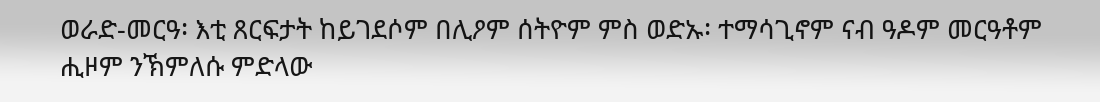ወራድ-መርዓ፡ እቲ ጸርፍታት ከይገደሶም በሊዖም ሰትዮም ምስ ወድኡ፡ ተማሳጊኖም ናብ ዓዶም መርዓቶም ሒዞም ንኽምለሱ ምድላው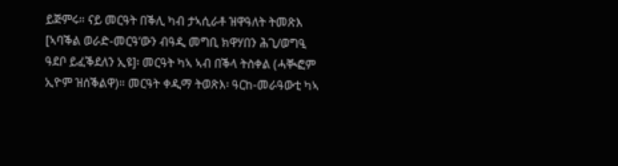ይጅምሩ። ናይ መርዓት በቕሊ ካብ ታኣሲራቶ ዝዋዓለት ትመጽእ [ኣባቕል ወራድ-መርዓ’ውን ብዓዲ መግቢ ክዋሃበን ሕጊ/ወግዒ ዓደቦ ይፈቕደለን ኢዩ]፡ መርዓት ካኣ ኣብ በቕላ ትስቀል (ሓቚፎም ኢዮም ዝሰቕልዋ)። መርዓት ቀዲማ ትወጽእ፡ ዓርከ-መራዓውቲ ካኣ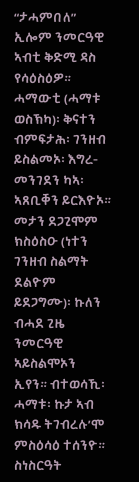“ታሓምበለ” ኢሎም ንመርዓዊ ኣብቲ ቅድሚ ዳስ የሳዕስዕዎ። ሓማውቲ (ሓማቱ ወስኽካ)፡ ቅናተን ብምፍታሕ፡ ገንዘብ ይስልመኦ፡ እግረ-መንገደን ካኣ፡ ኣጸቢቐን ይርእዮኦ። መታን ደጋጊሞም ክስዕስዑ (ነተን ገንዘብ ስልማት ደልዮም ይደጋግሙ)፡ ኩለን ብሓደ ጊዜ ንመርዓዊ ኣይስልሞኦን ኢየን። ብተወሳኺ፡ ሓማቱ፡ ኩታ ኣብ ክሳዱ ትገብረሉ’ሞ ምስዕሳዕ ተሰንዮ። ስነስርዓት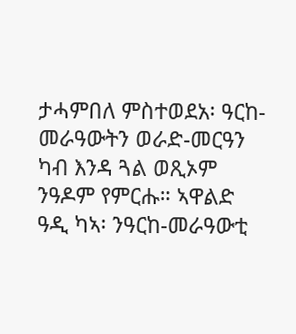ታሓምበለ ምስተወደአ፡ ዓርከ-መራዓውትን ወራድ-መርዓን ካብ እንዳ ጓል ወጺኦም ንዓዶም የምርሑ። ኣዋልድ ዓዲ ካኣ፡ ንዓርከ-መራዓውቲ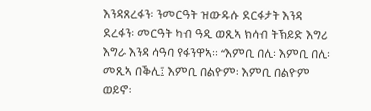እንዳጸረፋን፡ ንመርዓት ዝውዱሱ ደርፋታት እንዳ ደረፋን፡ መርዓት ካብ ዓዲ ወጺኣ ክሳብ ትኽይድ እግሪ እግራ እንዳ ሳዓባ የፋንዋኣ። “እምቢ በሊ፡ እምቢ በሊ፡ መጺኣ በቕሊ፤ እምቢ በልዮም፡ እምቢ በልዮም ወይኖ፡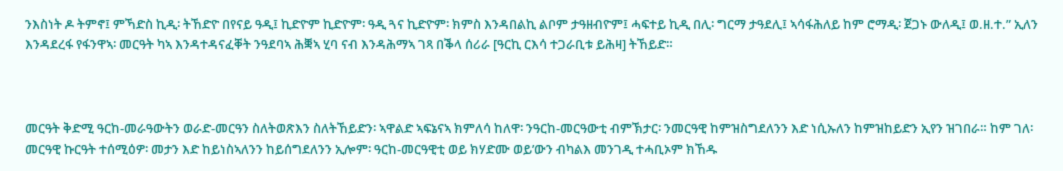ንእስነት ዶ ትምኖ፤ ምኻድስ ኪዲ፡ ትኸድዮ በየናይ ዓዲ፤ ኪድዮም ኪድዮም፡ ዓዲ ጓና ኪድዮም፡ ክምስ እንዳበልኪ ልቦም ታዓዘብዮም፤ ሓፍተይ ኪዲ በሊ፡ ግርማ ታዓደሊ፤ ኣሳፋሕለይ ከም ሮማዲ፡ ጀጋኑ ውለዲ፤ ወ.ዘ.ተ.” ኢለን እንዳደረፋ የፋንዋኣ፡ መርዓት ካኣ እንዳተዳናፈቐት ንዓደባኣ ሕቛኣ ሂባ ናብ እንዳሕማኣ ገጻ በቕላ ሰሪራ [ዓርኪ ርእሳ ተጋራቢቱ ይሕዛ] ትኸይድ።



መርዓት ቅድሚ ዓርከ-መራዓውትን ወራድ-መርዓን ስለትወጽእን ስለትኸይድን፡ ኣዋልድ ኣፍኔናኣ ክምለሳ ከለዋ፡ ንዓርከ-መርዓውቲ ብምኽታር፡ ንመርዓዊ ከምዝስግደለንን እድ ነሲኡለን ከምዝከይድን ኢየን ዝገበራ። ከም ገለ፡ መርዓዊ ኩርዓት ተሰሚዕዎ፡ መታን እድ ከይነስኣለንን ከይሰግደለንን ኢሎም፡ ዓርከ-መርዓዊቲ ወይ ክሃድሙ ወይ’ውን ብካልእ መንገዲ ተሓቢኦም ክኸዱ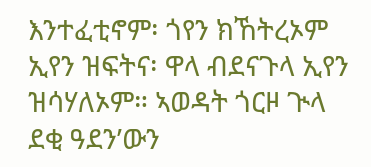እንተፈቲኖም፡ ጎየን ክኸትረኦም ኢየን ዝፍትና፡ ዋላ ብደናጉላ ኢየን ዝሳሃለኦም። ኣወዳት ጎርዞ ጒላ ደቂ ዓደን’ውን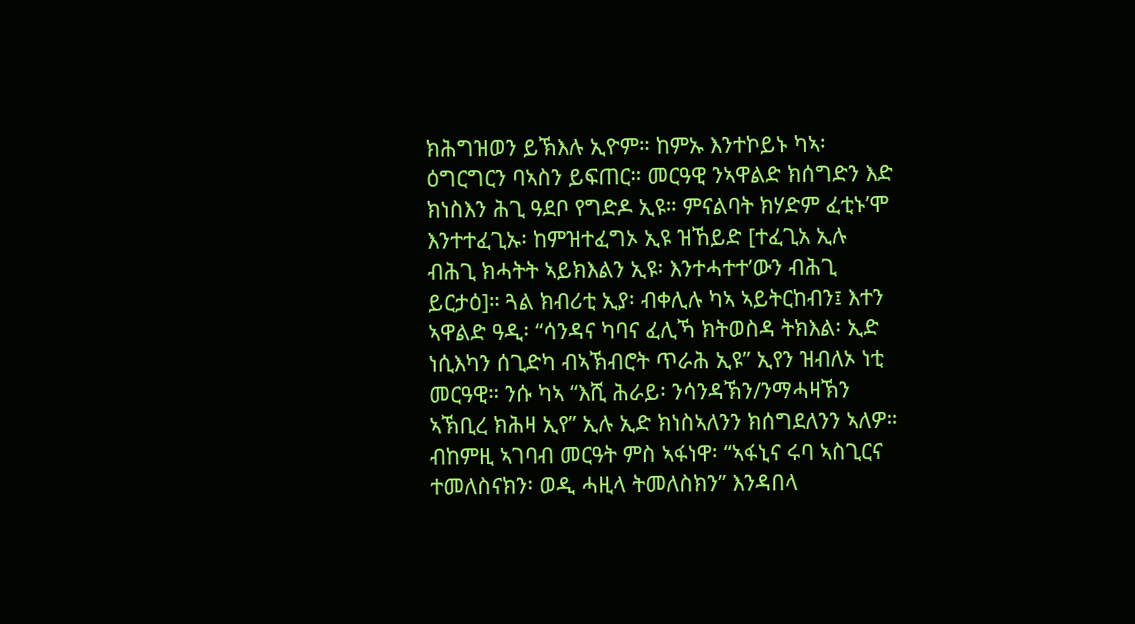ክሕግዝወን ይኽእሉ ኢዮም። ከምኡ እንተኮይኑ ካኣ፡ ዕግርግርን ባኣስን ይፍጠር። መርዓዊ ንኣዋልድ ክሰግድን እድ ክነስእን ሕጊ ዓደቦ የግድዶ ኢዩ። ምናልባት ክሃድም ፈቲኑ’ሞ እንተተፈጊኡ፡ ከምዝተፈግኦ ኢዩ ዝኸይድ [ተፈጊአ ኢሉ ብሕጊ ክሓትት ኣይክእልን ኢዩ፡ እንተሓተተ’ውን ብሕጊ ይርታዕ]። ጓል ክብሪቲ ኢያ፡ ብቀሊሉ ካኣ ኣይትርከብን፤ እተን ኣዋልድ ዓዲ፡ “ሳንዳና ካባና ፈሊኻ ክትወስዳ ትክእል፡ ኢድ ነሲእካን ሰጊድካ ብኣኽብሮት ጥራሕ ኢዩ” ኢየን ዝብለኦ ነቲ መርዓዊ። ንሱ ካኣ “እሺ ሕራይ፡ ንሳንዳኽን/ንማሓዛኽን ኣኽቢረ ክሕዛ ኢየ” ኢሉ ኢድ ክነስኣለንን ክሰግደለንን ኣለዎ። ብከምዚ ኣገባብ መርዓት ምስ ኣፋነዋ፡ “ኣፋኒና ሩባ ኣስጊርና ተመለስናክን፡ ወዲ ሓዚላ ትመለስክን” እንዳበላ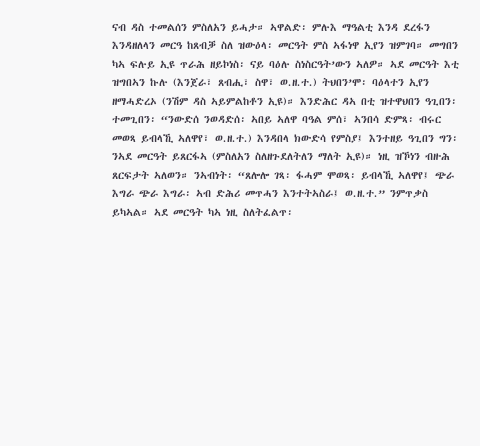ናብ ዳስ ተመልሰን ምስለአን ይሓታ። ኣዋልድ፡ ምሉእ ማዓልቲ እንዳ ደረፋን እንዳዘለላን መርዓ ከጸብቓ ስለ ዝውዕላ፡ መርዓት ምስ ኣፋነዋ ኢየን ዝምገባ። መግበን ካኣ ፍሉይ ኢዩ ጥራሕ ዘይኮነስ፡ ናይ ባዕሉ ስነስርዓት’ውን ኣለዎ። ኣደ መርዓት እቲ ዝግበኣን ኩሉ (እንጀራ፣ ጸብሒ፣ ስዋ፣ ወ.ዘ.ተ.) ትህበን’ሞ፡ ባዕላተን ኢየን ዘማሓድረኦ (ንሽም ዳስ ኣይምልከቶን ኢዩ)። እንድሕር ዳኣ በቲ ዝተዋህበን ዓጊበን፡ ተመጊበን፡ “ንውድሰ ንወዳድሰ፡ ኣበይ ኣለዋ ባዓል ምሰ፣ ኣንበሳ ድምጻ፡ ብሩር መወጻ ይብላኺ ኣለዋየ፣ ወ.ዘ.ተ.) እንዳበላ ክውድሳ የምስያ፤ እንተዘይ ዓጊበን ግን፡ ንኣደ መርዓት ይጸርፋኣ (ምስለአን ስለዘጉደለትለን ማለት ኢዩ)። ነዚ ዝኾነን ብዙሕ ጸርፍታት ኣለወን። ንኣብነት፡ “ጸሎሎ ገጻ፡ ፋሓም ሞወጻ፡ ይብላኺ ኣለዋየ፤ ጭራ እግራ ጭራ እግራ፡ ኣብ ድሕሪ መጥሓን እንተትኣስራ፤ ወ.ዘ.ተ.” ንምጥቃስ ይካኣል። ኣደ መርዓት ካኣ ነዚ ስለትፈልጥ፡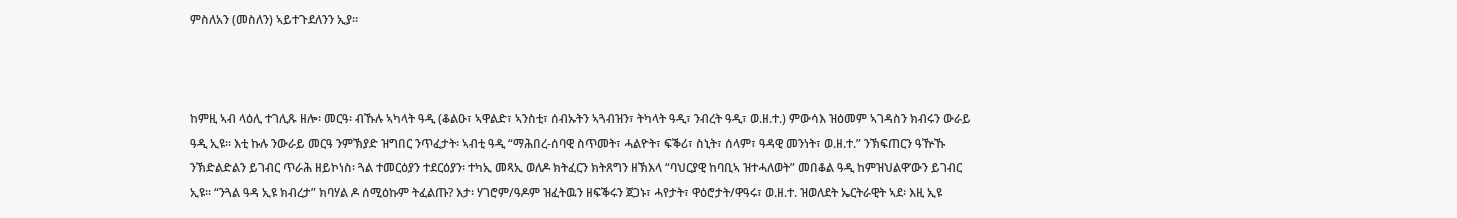ምስለአን (መስለን) ኣይተጉደለንን ኢያ።



ከምዚ ኣብ ላዕሊ ተገሊጹ ዘሎ፡ መርዓ፡ ብኹሉ ኣካላት ዓዲ (ቆልዑ፣ ኣዋልድ፣ ኣንስቲ፣ ሰብኡትን ኣጓብዝን፣ ትካላት ዓዲ፣ ንብረት ዓዲ፣ ወ.ዘ.ተ.) ምውሳእ ዝዕመም ኣገዳስን ክብሩን ውራይ ዓዲ ኢዩ። እቲ ኩሉ ንውራይ መርዓ ንምኽያድ ዝግበር ንጥፈታት፡ ኣብቲ ዓዲ “ማሕበረ-ሰባዊ ስጥመት፣ ሓልዮት፣ ፍቕሪ፣ ስኒት፣ ሰላም፣ ዓዳዊ መንነት፣ ወ.ዘ.ተ.” ንኽፍጠርን ዓዅኹ ንኽድልድልን ይገብር ጥራሕ ዘይኮነስ፡ ጓል ተመርዕያን ተደርዕያን፡ ተካኢ መጻኢ ወለዶ ክትፈርን ክትጸግን ዘኽእላ “ባህርያዊ ከባቢኣ ዝተሓለወት” መበቆል ዓዲ ከምዝህልዋ’ውን ይገብር ኢዩ። “ንጓል ዓዳ ኢዩ ክብረታ” ክባሃል ዶ ሰሚዕኩም ትፈልጡ? እታ፡ ሃገሮም/ዓዶም ዝፈትዉን ዘፍቕሩን ጀጋኑ፣ ሓየታት፣ ዋዕሮታት/ዋዓሩ፣ ወ.ዘ.ተ. ዝወለደት ኤርትራዊት ኣደ፡ እዚ ኢዩ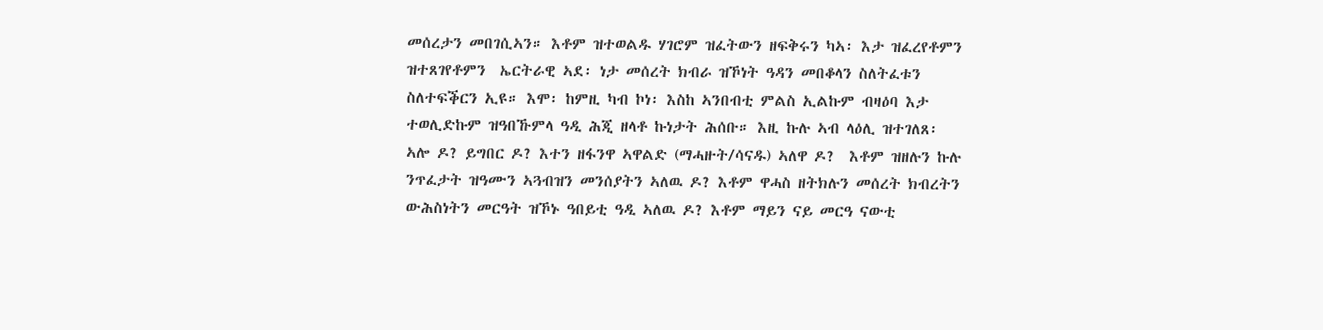መሰረታን መበገሲኣን። እቶም ዝተወልዱ ሃገሮም ዝፈትውን ዘፍቅሩን ካኣ፡ እታ ዝፈረየቶምን ዝተጸገየቶምን  ኤርትራዊ ኣደ፡ ነታ መሰረት ክብራ ዝኾነት ዓዳን መበቆላን ስለትፈቱን ስለተፍቕርን ኢዩ። እሞ፡ ከምዚ ካብ ኮነ፡ እስከ ኣንበብቲ ምልስ ኢልኩም ብዛዕባ እታ ተወሊድኩም ዝዓበኹምላ ዓዲ ሕጂ ዘላቶ ኩነታት ሕሰቡ። እዚ ኩሉ ኣብ ላዕሊ ዝተገለጸ፡ ኣሎ ዶ? ይግበር ዶ? እተን ዘፋንዋ ኣዋልድ (ማሓዙት/ሳናዱ) ኣለዋ ዶ?  እቶም ዝዘሉን ኩሉ ንጥፈታት ዝዓሙን ኣጓብዝን መንሰያትን ኣለዉ ዶ? እቶም ዋሓስ ዘትክሉን መሰረት ክብረትን ውሕስነትን መርዓት ዝኾኑ ዓበይቲ ዓዲ ኣለዉ ዶ? እቶም ማይን ናይ መርዓ ናውቲ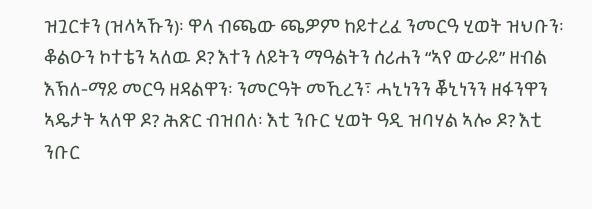ዝጓርቱን (ዝላኣኹን)፡ ዋላ ብጫው ጫዎም ከይተረፈ ንመርዓ ሂወት ዝህቡን፡  ቆልዑን ኮተቴን ኣለዉ ዶ? እተን ለይትን ማዓልትን ሰሪሐን “ኣየ ውራይ” ዘብል እኽለ-ማይ መርዓ ዘዳልዋን፡ ንመርዓት መኺረን፣ ሓኒነንን ቖኒነንን ዘፋንዋን ኣዴታት ኣለዋ ዶ? ሕጽር ብዝበለ፡ እቲ ንቡር ሂወት ዓዲ ዝባሃል ኣሎ ዶ? እቲ ንቡር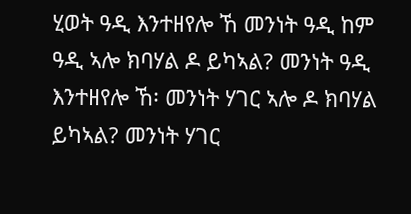ሂወት ዓዲ እንተዘየሎ ኸ መንነት ዓዲ ከም ዓዲ ኣሎ ክባሃል ዶ ይካኣል? መንነት ዓዲ እንተዘየሎ ኸ፡ መንነት ሃገር ኣሎ ዶ ክባሃል ይካኣል? መንነት ሃገር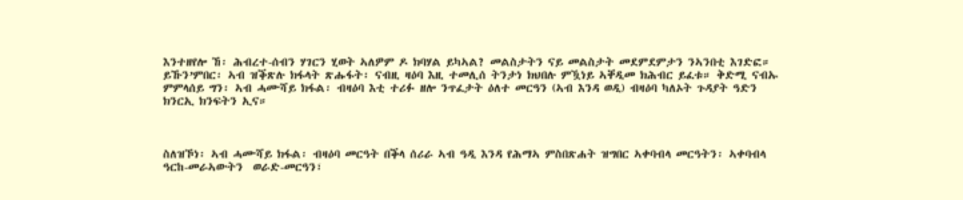እንተዘየሎ ኸ፡ ሕብረተ-ሰብን ሃገርን ሂወት ኣለዎም ዶ ክባሃል ይካኣል? መልስታትን ናይ መልስታት መደምደምታን ንኣንበቲ እገድፎ። ይኹን’ምበር፡ ኣብ ዝቕጽሉ ክፋላት ጽሑፋት፡ ናብዚ ዛዕባ እዚ ተመሊሰ ትንታነ ክህበሉ ምዃነይ ኣቐዲመ ክሕብር ይፈቱ። ቅድሚ ናብኡ ምምላሰይ ግን፡ ኣብ ሓሙሻይ ክፋል፡ ብዛዕባ እቲ ተሪፉ ዘሎ ንጥፈታት ዕለተ መርዓን (ኣብ እንዳ ወዲ) ብዛዕባ ካለኦት ጉዳያት ዓድን ክንርኢ ክንፍትን ኢና።



ስለዝኾነ፡ ኣብ ሓሙሻይ ክፋል፡ ብዛዕባ መርዓት በቕላ ሰሪራ ኣብ ዓዲ እንዳ የሕማኣ ምስበጽሐት ዝግበር ኣቀባብላ መርዓትን፡ ኣቀባብላ ዓርከ-መራኣውትን  ወራድ-መርዓን፣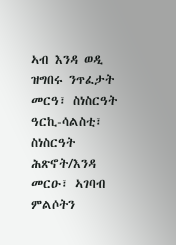ኣብ እንዳ ወዲ ዝግበሩ ንጥፈታት መርዓ፣ ስነስርዓት ዓርኪ-ሳልስቲ፣ ስነስርዓት ሕጽኖት/እንዳ መርዑ፣ ኣገባብ ምልሶትን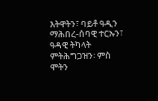እትዋትን፣ ባይቶ ዓዲን ማሕበረ-ሰባዊ ተርኡን፣ ዓዳዊ ትካላት ምትሕግጋዝን፡ ምስ ሞትን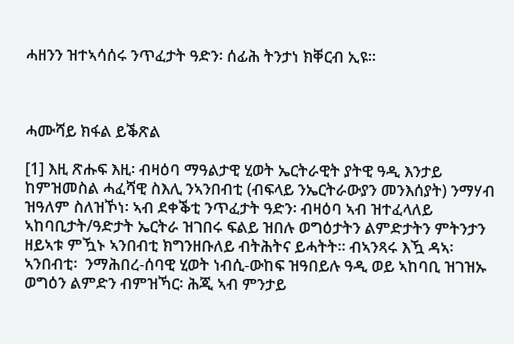ሓዘንን ዝተኣሳሰሩ ንጥፈታት ዓድን፡ ሰፊሕ ትንታነ ክቐርብ ኢዩ።



ሓሙሻይ ክፋል ይቕጽል

[1] እዚ ጽሑፍ እዚ፡ ብዛዕባ ማዓልታዊ ሂወት ኤርትራዊት ያትዊ ዓዲ እንታይ ከምዝመስል ሓፈሻዊ ስእሊ ንኣንበብቲ (ብፍላይ ንኤርትራውያን መንእሰያት) ንማሃብ ዝዓለም ስለዝኾነ፡ ኣብ ደቀቕቲ ንጥፈታት ዓድን፡ ብዛዕባ ኣብ ዝተፈላለይ ኣከባቢታት/ዓድታት ኤርትራ ዝገበሩ ፍልይ ዝበሉ ወግዕታትን ልምድታትን ምትንታን ዘይኣቱ ምዃኑ ኣንበብቲ ክግንዘቡለይ ብትሕትና ይሓትት። ብኣንጻሩ እዃ ዳኣ፡ ኣንበብቲ፡  ንማሕበረ-ሰባዊ ሂወት ነብሲ-ውከፍ ዝዓበይሉ ዓዲ ወይ ኣከባቢ ዝገዝኡ ወግዕን ልምድን ብምዝኻር፡ ሕጂ ኣብ ምንታይ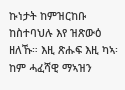ኩነታት ከምዝርከቡ ከስተባህሉ እየ ዝጽውዕ ዘለኹ። እዚ ጽሑፍ እዚ ካኣ፡ ከም ሓፈሻዊ ማኣዝን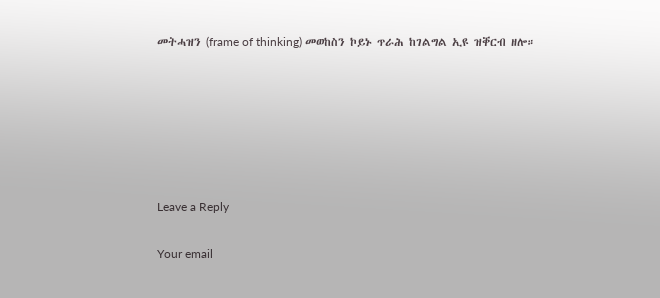መትሓዝን (frame of thinking) መወከስን ኮይኑ ጥራሕ ከገልግል ኢዩ ዝቐርብ ዘሎ።






Leave a Reply

Your email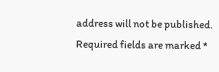address will not be published. Required fields are marked *